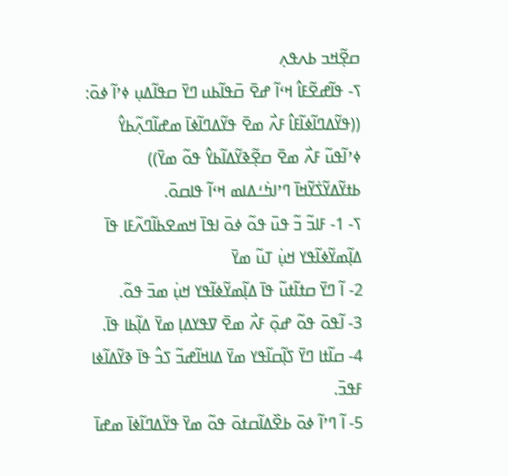ߛߐ߲߬ߞߏ ߕߍߟߍ߲
ߖ- ߟߊ߬ߝߐ߬ߓߊ߮ ߞߵߊ߬ ߝߐ߫ ߛ߫ߟߊ߬ߕߎ ߣߌ߫ ߛߟߊ߬ߡߎ߲ ߦߴߊ߬ ߦߋ߫: ((ߟߌ߬ߡߣߊ߬ߦߊ߬ߓߊ߮ ߓߍ߯ ߘߐ߫ ߟߌ߬ߡߣߊ߬ߦߊ߫ ߘߝߊ߬ߣߍ߲߬ߕߌ߮ ߦߴߊ߬ߟߎ߬ ߓߍ߯ ߘߐ߫ ߛߐ߲߬ߢߌ߬ߡߊ߬ߕߌ߮ ߟߋ߬ ߘߌ߫)) ߕߙߌ߬ߡߌ߬ߖ߭ߌ߬ߞߊ߫ ߣߴߊߤ߭ߑߡߊߘ ߞߵߊ߬ ߟߊߛߋ߫.
ߖ- 1- ߓߊߏ߬ ߏ߬ ߟߎ߫ ߟߋ߬ ߦߋ߫ ߊߟߊ߫ ߞߘߐߕߊ߬ߣߍ߬ߓߊ ߟߊ߫ ߡߊ߲߬ߘߌ߬ߦߊ߬ߟߌ ߞߎ߲߭ ߠߎ߬ ߘߌ߫
2- ߊ߬ ߣߌ߫ ߛߙߊ߬ߙߎ߬ ߟߊ߫ ߡߊ߲߬ߘߌ߬ߦߊ߬ߟߌ ߞߎ߲߭ ߘߏ߫ ߟߋ߬.
3- ߊ߬ߟߋ߫ ߟߋ߬ ߝߋ߲߫ ߓߍ߯ ߘߐ߫ ߜߟߌߡߊ߲ ߘߌ߫ ߡߊ߲߬ߕߊ ߟߊ߫.
4- ߛߊ߬ߙߊ ߣߌ߫ ߖߊ߲߬ߛߊ߬ߟߌ ߘߌ߫ ߡߊߞߊ߬ߝߏ߬ ߖߏ߮ ߟߊ߫ ߢߌ߬ߡߊ߬ߦߊ ߓߟߏ߫.
5- ߊ߬ ߣߴߊ߬ ߦߋ߫ ߕߐ߰ߡߊ߬ߛߙߋ߫ ߟߋ߬ ߘߌ߫ ߟߌ߬ߡߣߊ߬ߦߊ߫ ߘߝߊ߫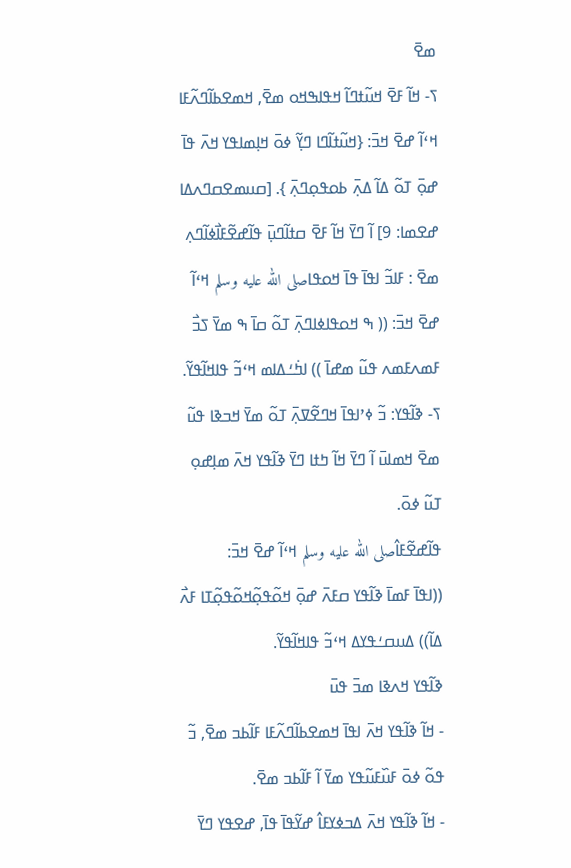ߘߐ߫
ߖ- ߞߊ߬ ߓߐ߫ ߞߎ߬ߙߣߊ߬ ߞߟߊߒߞߋ ߘߐ߫, ߞߘߐߕߊ߬ߣߍ߬ߓߊ ߞߵߊ߬ ߝߐ߫ ߞߏ߫: {ߞߎ߬ߙߊ߬ߣߊ ߣߌ߲߬ ߦߋ߫ ߞߊ߲ߘߊߟߌ ߞߍ߫ ߟߊ߫ ߝߋ߲߫ ߠߋ߬ ߡߊ߬ ߡߍ߲߫ ߕߋߟߋ߲ߣߍ߲߫ }. [ߛߎߘߐߛߣߍߡߊ ߝߐߘߊ: 9] ߊ߬ ߣߌ߫ ߞߊ߬ ߓߐ߫ ߛߙߊ߬ߣߎ߲߫ ߟߊ߬ߝߐ߬ߓߊ߯ߦߊ߬ߣߍ߲ ߘߐ߫ : ߓߊߏ߬ ߊߟߊ߫ ߟߊ߫ ߞߋߟߊصلى الله عليه وسلم ߞߵߊ߬ ߝߐ߫ ߞߏ߫: (( ߒ ߞߋߟߊߦߊߣߍ߲߫ ߠߋ߬ ߛߊ߫ ߒ ߘߌ߫ ߖߏ߯ ߓߘߍߓߘߍ ߟߎ߬ ߘߝߊ߫ )) ߊߤ߭ߑߡߊߘ ߞߵߏ߬ ߟߊߞߊ߬ߟߌ߬.
ߖ- ߢߊ߬ߟߌ: ߏ߬ ߦߴߊߟߊ߫ ߞߣߐ߬ߜߍ߲߫ ߠߋ߬ ߘߌ߫ ߞߏߢߊ ߟߎ߬ ߘߐ߫ ߞߘߊߎ߫ ߊ߬ ߣߌ߫ ߞߊ߬ ߤߙߊ ߣߌ߫ ߢߊ߬ߟߌ ߞߍ߫ ߘߊ߲ߝߋ߲ ߠߎ߬ ߦߋ߫.
ߟߊ߬ߝߐ߬ߓߊ߮صلى الله عليه وسلم ߞߵߊ߬ ߝߐ߫ ߞߏ߫:
((ߊߟߊ߫ ߓߘߊ߫ ߢߊ߬ߟߌ ߛߓߍ߫ ߝߋ߲߫ ߞߋ߬ߟߋ߲߬ߞߋ߬ߟߋ߲߬ߠߊ ߓߍ߯ ߡߊ߬)) ߡߎߛߑߟߌߡ ߞߵߏ߬ ߟߊߞߊ߬ߟߌ߬.
ߢߊ߬ߟߌ ߞߍߢߊ ߘߏ߫ ߟߎ߫
- ߞߊ߬ ߢߊ߬ߟߌ ߞߍ߫ ߊߟߊ߫ ߞߘߐߕߊ߬ߣߍ߬ߓߊ ߓߊ߬ߕߏ ߘߐ߫, ߏ߬ ߟߋ߬ ߦߋ߫ ߓߎ߰ߓߎ߬ߟߌ ߘߌ߫ ߊ߬ ߓߊ߬ߕߏ ߘߐ߫.
- ߞߊ߬ ߢߊ߬ߟߌ ߞߍ߫ ߡߏߦߌߓߊ߮ ߝߌ߬ߟߊ߫ ߟߊ߫, ߝߐߟߌ ߣߌ߫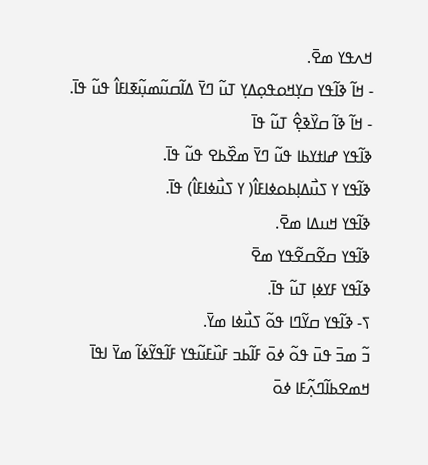ߞߍߟߌ ߘߐ߫.
- ߞߊ߬ ߢߊ߬ߟߌ ߛߌ߲ߞߋߟߋ߲ߡߌ߲ ߠߎ߬ ߣߌ߫ ߡߊ߬ߛߎ߬ߘߎ߲߬ߧߊߓߊ߮ ߟߎ߬ ߟߊ߫.
- ߞߊ߬ ߢߊ߬ ߛߌ߰ߢߐ߲߮ ߠߎ߬ ߟߊ߫
ߢߊ߬ߟߌ ߝߊߙߌߕߊ ߟߎ߬ ߣߌ߫ ߘߐ߰ߕߐ ߟߎ߬ ߟߊ߫.
ߢߊ߬ߟߌ ߌ ߖߎ߯ߡߊ߲ߕߋߦߊߓߊ߮( ߌ ߖߎ߯ߦߊߓߊ߮) ߟߊ߫.
ߢߊ߬ߟߌ ߞߎߡߊ ߘߐ߫.
ߢߊ߬ߟߌ ߛߐ߬ߛߐ߬ߟߌ ߘߐ߫
ߢߊ߬ߟߌ ߓߌߦߊ߲ ߠߎ߬ ߟߊ߫.
ߖ- ߢߊ߬ߟߌ ߛߌ߬ߣߊ ߟߋ߬ ߖߎ߯ߦߊ ߘߌ߫.
ߏ߬ ߘߏ߫ ߟߎ߫ ߟߋ߬ ߦߋ߫ ߓߊ߬ߕߏ ߓߎ߰ߓߎ߬ߟߌ ߓߊ߬ߟߌ߬ߦߊ߬ ߘߌ߫ ߊߟߊ߫ ߞߘߐߕߊ߬ߣߍ߲߬ߓߊ ߦߋ߫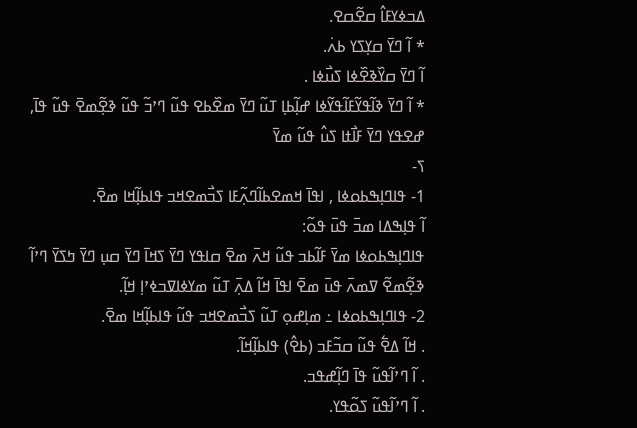ߡߏߦߌߓߊ߮ ߛߐ߬ߛߐ.
* ߊ߬ ߣߌ߫ ߛߌ߲ߖߌ ߕߍ߭.
ߊ߬ ߣߌ߫ ߛߌ߰ߢߐ߰ߦߊ ߖߎ߯ߦߊ .
* ߊ߬ ߣߌ߫ ߢߊ߬ߟߌ߬ߓߊ߬ߟߌ߬ߦߊ ߝߊ߲߬ߕߊ߲ ߠߎ߬ ߣߌ߫ ߘߐ߰ߕߐ ߟߎ߬ ߣߴߏ߬ ߟߎ߬ ߢߐ߲߬ߘߐ߫ ߟߎ߬ ߟߊ߫, ߝߐߟߌ ߣߌ߫ ߓߊ߯ߙߊ ߖߎ߮ ߟߎ߬ ߘߌ߫
ߖ-
1- ߟߊߣߊ߲ߒߕߋߦߊ , ߊߟߊ߫ ߞߘߐߕߊ߬ߣߍ߲߬ߓߊ ߖߏ߯ߘߐߞߏ ߟߊߕߊ߲߬ߞߊ ߘߐ߫.
ߊ߬ ߟߊ߲ߒߡߊ ߘߏ߫ ߟߎ߫ ߟߋ߬:
ߟߊߣߊ߲ߒߕߋߦߊ ߘߌ߫ ߓߊ߬ߕߏ ߟߎ߬ ߞߍ߫ ߘߐ߫ ߛߊߟߌ ߣߌ߫ ߖߞߊ߫ ߣߌ߫ ߛߎ߲ ߣߌ߫ ߤߖߌ߫ ߣߴߊ߬ ߢߐ߲߬ߘߐ߬ ߜߘߍ߫ ߟߎ߫ ߘߐ߫ ߊߟߊ߫ ߞߊ߬ ߡߍ߲߫ ߠߎ߬ ߘߌߦߊߜߏߦߴߊ߲ ߞߊ߲߬.
2- ߟߊߣߊ߲ߒߕߋߦߊ ߸ ߘߊ߲ߝߋ߲ ߠߎ߬ ߖߏ߯ߘߐߞߏ ߟߎ߬ ߟߊߕߊ߲߬ߞߊ ߘߐ߫.
. ߞߊ߬ ߡߐ߱ ߟߎ߬ ߛߏ߬ߓߏ (ߕߐ߮) ߟߊߕߊ߲߬ߞߊ߬.
. ߊ߬ ߣߴߊ߬ߟߎ߬ ߟߊ߫ ߣߊ߲߬ߝߟߏ.
. ߊ߬ ߣߴߊ߬ߟߎ߬ ߖߋ߬ߟߌ.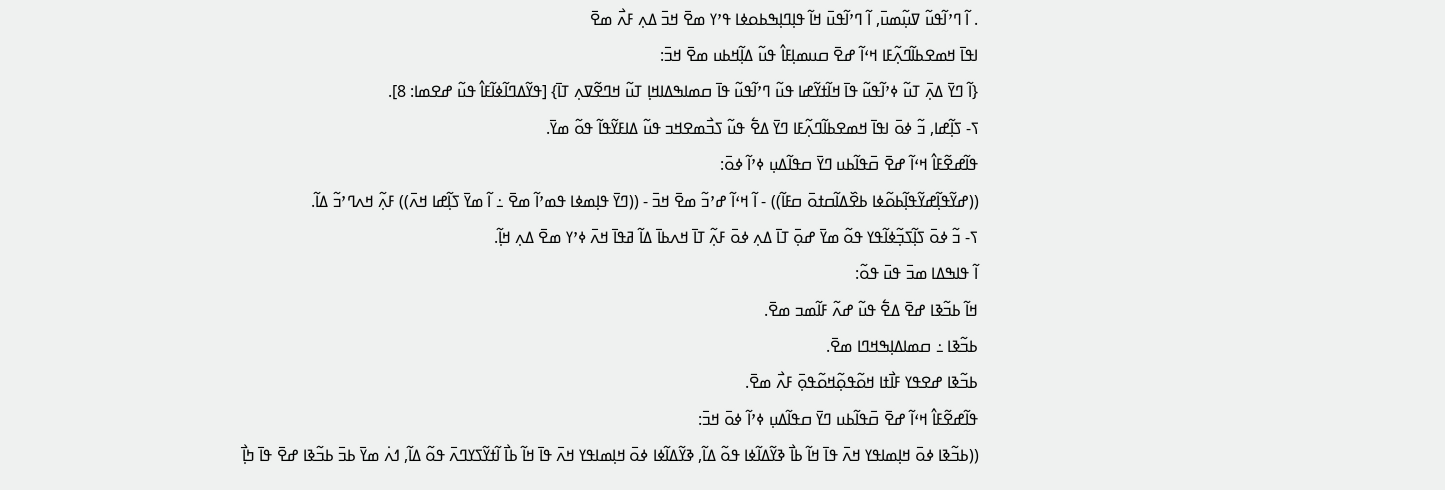. ߊ߬ ߣߴߊ߬ߟߎ߬ ߜߎ߲߬ߘߎ߫, ߊ߬ ߣߴߊ߬ߟߎ߫ ߞߊ߬ ߟߊ߲ߣߊ߲ߒߕߋߦߊ ߟߴߌ ߘߐ߫ ߞߏ߫ ߡߍ߲ ߓߍ߯ ߘߐ߫
ߊߟߊ߫ ߞߘߐߕߊ߬ߣߍ߲߬ߓߊ ߞߵߊ߬ ߝߐ߫ ߛߎߘߊ߲ߓߊ߮ ߟߎ߬ ߡߊ߲߬ߞߕߎ ߘߐ߫ ߞߏ߫:
{ߊ߬ ߣߌ߫ ߡߍ߲߫ ߠߎ߬ ߦߴߊ߬ߟߎ߬ ߟߊ߫ ߞߊ߬ߙߌ߬ߝߊ ߟߎ߬ ߣߴߊ߬ߟߎ߬ ߟߊ߫ ߛߘߊߒߡߊߞߊ߲ ߠߎ߬ ߞߣߐ߬ߜߍ߲ ߠߊ߫} [ߟߌ߬ߡߣߊ߬ߦߊ߬ߓߊ߮ ߟߎ߬ ߝߐߘߊ: 8].
ߖ- ߖߊ߲߬ߝߊ, ߏ߬ ߦߋ߫ ߊߟߊ߫ ߞߘߐߕߊ߬ߣߍ߲߬ߓߊ ߣߌ߫ ߡߐ߱ ߟߎ߬ ߖߏ߯ߘߐߞߏ ߟߎ߬ ߡߊߓߌ߬ߟߊ߬ ߟߋ߬ ߘߌ߫.
ߟߊ߬ߝߐ߬ߓߊ߮ ߞߵߊ߬ ߝߐ߫ ߛ߫ߟߊ߬ߕߎ ߣߌ߫ ߛߟߊ߬ߡߎ߲ ߦߴߊ߬ ߦߋ߫:
((ߝߌ߬ߟߊ߲߬ߝߌ߬ߟߊ߲߬ߕߋ߬ߦߊ ߕߐ߰ߡߊ߬ߛߙߋ߫ ߛߓߊ߬)) - ߊ߬ ߞߵߊ߬ ߝߴߏ߬ ߘߐ߫ ߞߏ߫ - ((ߣߌ߫ ߟߊ߲ߘߦߊ ߟߘߴߊ߬ ߘߐ߫ ߸ ߊ߬ ߘߌ߫ ߖߊ߲߬ߝߊ ߞߍ߫)) ߓߍ߲߬ ߞߍߣߴߏ߬ ߡߊ߬.
ߖ- ߏ߬ ߦߋ߫ ߖߊ߲߬ߖߏ߲߬ߦߊ߬ߟߌ ߟߋ߬ ߘߌ߫ ߝߋ߲߫ ߠߊ߫ ߡߍ߲ ߦߋ߫ ߓߍ߲߬ ߠߊ߫ ߞߍߕߊ߫ ߡߊ߬ ߥߟߊ߫ ߞߍ߫ ߦߴߌ ߘߐ߫ ߡߍ߲ ߞߊ߲߬.
ߊ߬ ߟߊߒߡߊ ߘߏ߫ ߟߎ߫ ߟߋ߬:
ߞߊ߬ ߕߏ߬ߢߊ ߝߐ߫ ߡߐ߱ ߟߎ߬ ߝߍ߬ ߓߊ߬ߘߏ ߘߐ߫.
ߕߏ߬ߢߊ ߸ ߛߘߊߡߊ߲ߒߞߣߊ ߘߐ߫.
ߕߏ߬ߢߊ ߝߐߟߌ ߓߊ߯ߙߊ ߞߋ߬ߟߋ߲߬ߞߋ߬ߟߋ߲߫ ߓߍ߯ ߘߐ߫.
ߟߊ߬ߝߐ߬ߓߊ߮ ߞߵߊ߬ ߝߐ߫ ߛ߫ߟߊ߬ߕߎ ߣߌ߫ ߛߟߊ߬ߡߎ߲ ߦߴߊ߬ ߦߋ߫ ߞߏ߫:
((ߕߏ߬ߢߊ ߦߋ߫ ߞߊ߲ߘߊߟߌ ߞߍ߫ ߟߊ߫ ߞߊ߬ ߕߊ߯ ߢߌ߬ߡߊ߬ߦߊ ߟߋ߬ ߡߊ߬, ߢߌ߬ߡߊ߬ߦߊ ߦߋ߫ ߞߊ߲ߘߊߟߌ ߞߍ߫ ߟߊ߫ ߞߊ߬ ߕߊ߯ ߊ߬ߙߌ߬ߖߌߣߍ߫ ߟߋ߬ ߡߊ߬, ߗߍ߭ ߘߌ߫ ߕߏ߫ ߕߏ߬ߢߊ ߝߐ߫ ߟߊ߫ ߤߊ߲߯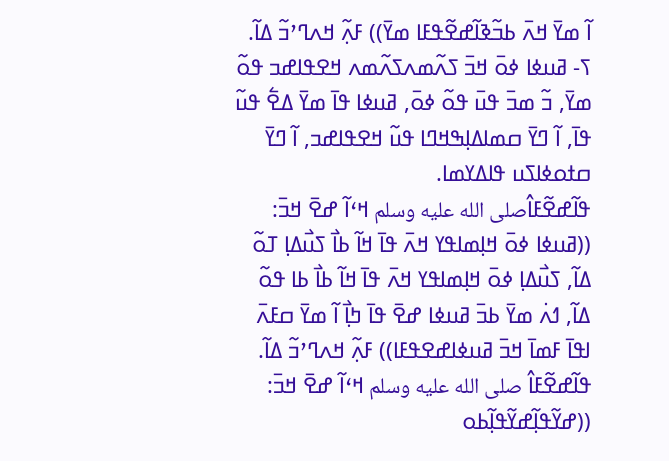ߊ߬ ߘߌ߫ ߞߍ߫ ߕߏ߬ߢߊ߬ߝߐ߬ߟߓߊ ߘߌ߫)) ߓߍ߲߬ ߞߍߣߴߏ߬ ߡߊ߬.
ߖ- ߥߎߦߊ ߦߋ߫ ߞߏ߫ ߖߍ߬ߘߍߖߍ߬ߘߍ ߞߐߟߊߝߏ ߟߋ߬ ߘߌ߫, ߏ߬ ߘߏ߫ ߟߎ߫ ߟߋ߬ ߦߋ߫, ߥߎߦߊ ߟߊ߫ ߘߌ߫ ߡߐ߱ ߟߎ߬ ߟߊ߫, ߊ߬ ߣߌ߫ ߛߘߊߡߊ߲ߒߞߣߊ ߟߎ߬ ߞߐߟߊߝߏ, ߊ߬ ߣߌ߫ ߛߙߋߦߊߖߎ ߟߊߡߌߘߊ.
ߟߊ߬ߝߐ߬ߓߊ߮صلى الله عليه وسلم ߞߵߊ߬ ߝߐ߫ ߞߏ߫:
((ߥߎߦߊ ߦߋ߫ ߞߊ߲ߘߊߟߌ ߞߍ߫ ߟߊ߫ ߞߊ߬ ߕߊ߯ ߖߎ߯ߡߊ߲ ߠߋ߬ ߡߊ߬, ߖߎ߯ߡߊ߲ ߦߋ߫ ߞߊ߲ߘߊߟߌ ߞߍ߫ ߟߊ߫ ߞߊ߬ ߕߊ߯ ߕߊ ߟߋ߬ ߡߊ߬, ߗߍ߭ ߘߌ߫ ߕߏ߫ ߥߎߦߊ ߝߐ߫ ߟߊ߫ ߤߊ߲߯ ߊ߬ ߘߌ߫ ߛߓߍ߫ ߊߟߊ߫ ߓߘߊ߫ ߞߏ߫ ߥߎߦߊߝߐߟߓߊ)) ߓߍ߲߬ ߞߍߣߴߏ߬ ߡߊ߬. ߟߊ߬ߝߐ߬ߓߊ߮ صلى الله عليه وسلم ߞߵߊ߬ ߝߐ߫ ߞߏ߫: ((ߝߌ߬ߟߊ߲߬ߝߌ߬ߟߊ߲߬ߕߋ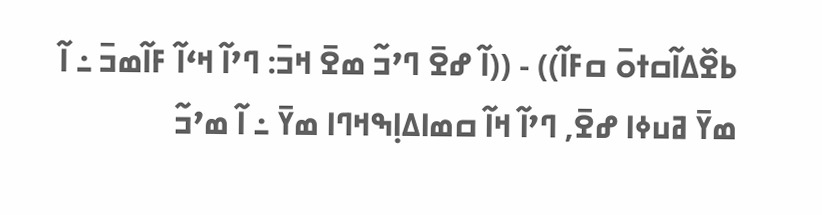ߕߐ߰ߡߊ߬ߛߙߋ߫ ߛߓߊ߬)) - ((ߊ߬ ߝߐ߫ ߣߴߏ߬ ߘߐ߫ ߞߏ߫: ߣߴߊ߬ ߞߵߊ߬ ߓߊ߬ߘߏ߫ ߸ ߊ߬ ߘߌ߫ ߥߎߦߊ ߝߐ߫, ߣߴߊ߬ ߞߊ߬ ߛߘߊߡߊ߲ߒߞߣߊ ߘߌ߫ ߸ ߊ߬ ߘߴߏ߬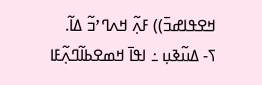ߞߐߟߊߝߏ߫)) ߓߍ߲߬ ߞߍߣߴߏ߬ ߡߊ߬.
ߖ- ߡߎ߬ߢߎ߲ ߸ ߊߟߊ߫ ߞߘߐߕߊ߬ߣߍ߲߬ߓߊ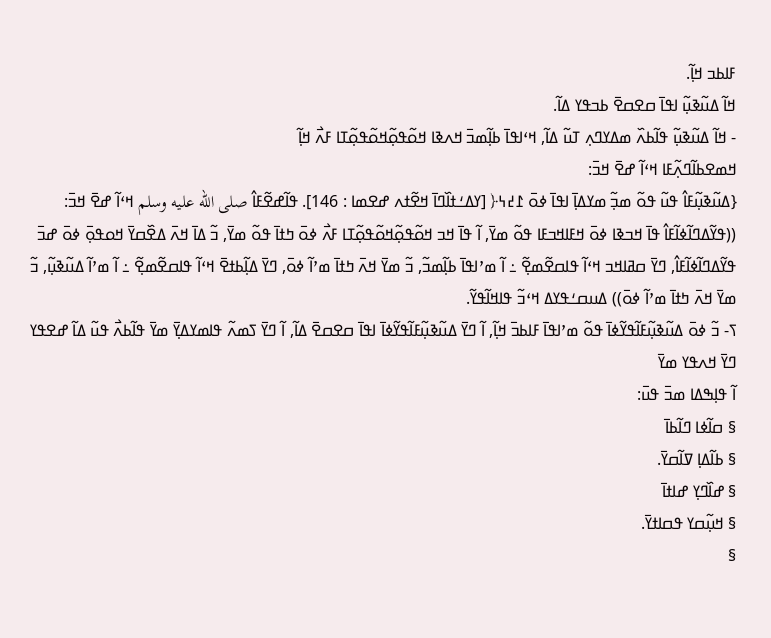ߓߊߕߏ ߞߊ߲߬.
ߞߊ߬ ߡߎ߬ߢߎ߲߬ ߊߟߊ߫ ߛߐߛߐ߫ ߕߏߟߌ ߡߊ߬.
- ߞߊ߬ ߡߎ߬ߢߎ߲߬ ߟߊ߬ߕߍ߰ ߘߡߌߣߍ߲ ߠߎ߬ ߡߊ߬, ߞߵߊߟߊ߫ ߕߊ߲߬ߘߏ߫ ߞߍߢߊ ߞߋ߬ߟߋ߲߬ߞߋ߬ߟߋ߲߬ߠߊ ߓߍ߯ ߞߊ߲߬
ߞߘߐߕߊ߬ߣߍ߲߬ߓߊ ߞߵߊ߬ ߝߐ߫ ߞߏ߫:
{ߡߎ߬ߢߎ߲߬ߓߊ߮ ߟߎ߬ ߟߋ߬ ߘߏ߲߬ ߘߌߡߊ߲߫ ߊߟߊ߫ ߦߋ߫ ߁߄߆﴿ [ߌߡߑߙߊ߰ߣߊ߫ ߞߐ߬ߙߍ ߝߐߘߊ : 146]. ߟߊ߬ߝߐ߬ߓߊ߮ صلى الله عليه وسلم ߞߵߊ߬ ߝߐ߫ ߞߏ߫: ((ߟߌ߬ߡߣߊ߬ߦߊ߬ߓߊ߮ ߟߊ߫ ߞߏߢߊ ߦߋ߫ ߞߓߊߞߏߓߊ ߟߋ߬ ߘߌ߫, ߊ߬ ߟߊ߫ ߞߏ ߞߋ߬ߟߋ߲߬ߞߋ߬ߟߋ߲߬ߠߊ ߓߍ߯ ߦߋ߫ ߤߙߊ߫ ߟߋ߬ ߘߌ߫, ߏ߬ ߡߊ߫ ߞߍ߫ ߡߐ߰ߛߌ߫ ߞߋߟߋ߲߫ ߦߋ߫ ߝߏ߫ ߟߌ߬ߡߣߊ߬ߦߊ߬ߓߊ߮, ߣߌ߫ ߛߥߊߞߏ ߞߵߊ߬ ߟߊߛߐ߬ߘߐ߲߬ ߸ ߊ߬ ߘߴߊߟߊ߫ ߕߊ߲߬ߘߏ߬, ߏ߬ ߘߌ߫ ߞߍ߫ ߤߙߊ߫ ߘߴߊ߬ ߦߋ߫, ߣߌ߫ ߡߊ߲߬ߕߙߐ߫ ߞߵߊ߬ ߟߊߛߐ߬ߘߐ߲߬ ߸ ߊ߬ ߘߴߊ߬ ߡߎ߬ߢߎ߲߬, ߏ߬ ߘߌ߫ ߞߍ߫ ߤߙߊ߫ ߘߴߊ߬ ߦߋ߫)) ߡߎߛߑߟߌߡ ߞߵߏ߬ ߟߊߞߊ߬ߟߌ߬.
ߖ- ߏ߬ ߦߋ߫ ߡߎ߬ߢߎ߲߬ߓߊ߬ߟߌ߬ߦߊ߫ ߟߋ߬ ߘߴߊߟߊ߫ ߓߊߕߏ߫ ߞߊ߲߬, ߊ߬ ߣߌ߫ ߡߎ߬ߢߎ߲߬ߓߊ߬ߟߌ߬ߦߊ߫ ߊߟߊ߫ ߛߐߛߐ߫ ߡߊ߬, ߊ߬ ߣߌ߫ ߖߘߍ߬ ߟߊߘߌߡߌ߲߫ ߘߌ߫ ߟߊ߬ߕߍ߯ ߟߎ߬ ߡߊ߬ ߝߐߟߌ ߣߌ߫ ߞߍߟߌ ߘߌ߫
ߊ߬ ߟߊ߲ߒߡߊ ߘߏ߫ ߟߎ߫:
§ ߛߊ߬ߦߊ ߣߊ߬ߕߊ߫
§ ߕߊ߬ߡߊ߲ ߜߊ߬ߛߌ߫.
§ ߝߊ߰ߣߌ߲ ߝߊߙߊ߫
§ ߞߎ߲߬ߛߌ ߟߛߊߙߌ߫.
§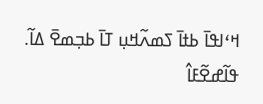ߞߵߊߟߊ߫ ߕߙߊ߫ ߖߘߍ߬ߞߎ߲ ߠߊ߫ ߕߏ߲ߘߐ߫ ߡߊ߬.
ߟߊ߬ߝߐ߬ߓߊ߮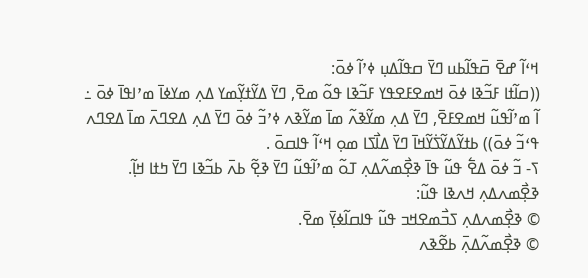ߞߵߊ߬ ߝߐ߫ ߛ߫ߟߊ߬ߕߎ ߣߌ߫ ߛߟߊ߬ߡߎ߲ ߦߴߊ߬ ߦߋ߫:
((ߛߊ߬ߙߊ ߓߏ߬ߢߊ ߦߋ߫ ߞߘߐߓߐߟߌ ߓߏ߬ߢߊ ߟߋ߬ ߘߐ߫, ߣߌ߫ ߡߌ߬ߙߌ߲߬ߘߌ ߡߍ߲ ߘߌߦߊ߫ ߘߴߊߟߊ߫ ߦߋ߫ ߸ ߊ߬ ߘߴߊ߬ߟߎ߬ ߞߘߐߓߐ߫, ߣߌ߫ ߡߍ߲ ߘߌ߬ߢߍ߬ ߘߊ߫ ߘߌ߬ߢߍ ߦߴߏ߬ ߦߋ߫ ߣߌ߫ ߡߍ߲ ߡߐߣߍ߫ ߘߊ߫ ߡߐߣߍ ߟߵߏ߬ ߦߋ߫)) ߕߙߌ߬ߡߌ߬ߖ߭ߌ߬ߞߊ߫ ߣߌ߫ ߡߊ߯ߖߊ ߘߋ߲ ߞߵߊ߬ ߟߊߛߋ߫ .
ߖ- ߏ߬ ߦߋ߫ ߡߐ߱ ߟߎ߬ ߟߊ߫ ߢߐ߲߯ߘߍ߬ߡߍ߲ ߠߋ߬ ߘߴߊ߬ߟߎ߬ ߣߌ߫ ߢߐ߲߬ ߕߍ߫ ߕߏ߬ߢߊ ߣߌ߫ ߤߙߊ ߞߊ߲߬.
ߢߐ߲߯ߘߍߡߍ߲ ߞߍߢߊ ߟߎ߬:
© ߢߐ߲߯ߘߍߡߍ߲ ߖߏ߯ߘߐߞߏ ߟߎ߬ ߟߊߛߊ߬ߦߌ߲߫ ߘߐ߫.
© ߢߐ߲߯ߘߍ߬ߡߍ߲߫ ߕߐ߬ߢߍ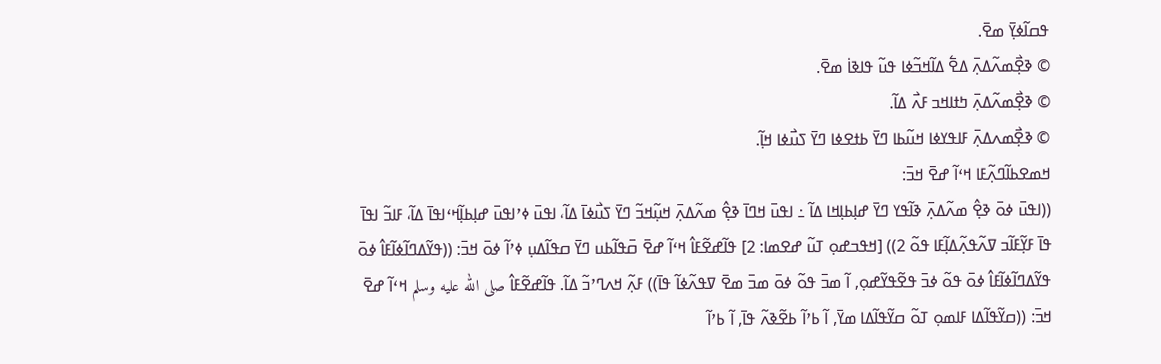ߟߛߊ߬ߦߌ߲߫ ߘߐ߫.
© ߢߐ߲߯ߘߍ߬ߡߍ߲߫ ߡߐ߱ ߡߊ߬ߞߏ߬ߦߊ ߟߎ߬ ߟߊߢߊ߭ ߘߐ߫.
© ߢߐ߲߯ߘߍ߬ߡߍ߲߫ ߤߙߊߞߏ ߓߍ߯ ߡߊ߬.
© ߢߐ߲߯ߘߍߡߍ߲߫ ߓߊߟߌߦߊ ߞߎ߬ߕߊ ߣߌ߫ ߕߙߐߦߊ ߣߌ߫ ߖߎ߯ߦߊ ߞߊ߲߬.
ߞߘߐߕߊ߬ߣߍ߲߬ߓߊ ߞߵߊ߬ ߝߐ߫ ߞߏ߫:
((ߊߟߎ߫ ߦߋ߫ ߢߐ߲߮ ߘߍ߬ߡߍ߲߫ ߢߊ߬ߟߌ ߣߌ߫ ߝߊ߲ߕߊ߲ߞߊ ߡߊ߬ ߸ ߊߟߎ߫ ߞߣߊ߫ ߢߐ߲߮ ߘߍ߬ߡߍ߲߫ ߞߎ߲߬ߞߏ߬ ߣߌ߫ ߖߎ߯ߦߊ߫ ߡߊ߬، ߊߟߎ߫ ߦߴߊߟߎ߫ ߝߊ߲ߕߊ߲߬ߞߵߊߟߊ߫ ߡߊ߬، ߓߊߏ߬ ߊߟߊ߫ ߟߊ߫ ߓߌ߲߬ߓߊ߬ߏ ߜߍ߬ߟߍ߲߬ߡߊ߲߬ߓߊ ߟߋ߬ 2)) [ߞߟߏߝߋ߲ ߠߎ߬ ߝߐߘߊ: 2] ߟߊ߬ߝߐ߬ߓߊ߮ ߞߵߊ߬ ߝߐ߫ ߛ߫ߟߊ߬ߕߎ ߣߌ߫ ߛߟߊ߬ߡߎ߲ ߦߴߊ߬ ߦߋ߫ ߞߏ߫: ((ߟߌ߬ߡߣߊ߬ߦߊ߬ߓߊ߮ ߦߋ߫ ߟߌ߬ߡߣߊ߬ߦߊ߬ߓߊ߮ ߦߋ߫ ߟߋ߬ ߦߏ߫ ߟߐ߬ߟߌ߬ߝߋ߲, ߊ߬ ߘߏ߫ ߟߋ߬ ߦߋ߫ ߘߏ߫ ߘߐ߫ ߜߟߍ߬ߦߊ߬ ߟߊ߫)) ߓߍ߲߬ ߞߍߣߴߏ߬ ߡߊ߬. ߟߊ߬ߝߐ߬ߓߊ߮ صلى الله عليه وسلم ߞߵߊ߬ ߝߐ߫ ߞߏ߫: ((ߛߌ߬ߟߊ߬ߡߊ ߓߊߘߋ߲ ߠߋ߬ ߛߌ߬ߟߊ߬ߡߊ ߘߌ߫, ߊ߬ ߕߴߊ߬ ߕߐ߬ߢߍ߬ ߟߊ߫, ߊ߬ ߕߴߊ߬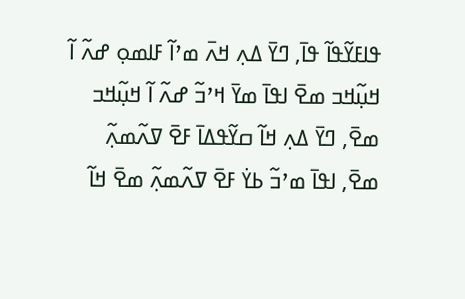ߟߊߓߌ߬ߟߊ߬ ߟߊ߫, ߣߌ߫ ߡߍ߲ ߞߍ߫ ߘߴߊ߬ ߓߊߘߋ߲ ߝߍ߬ ߊ߬ ߞߎ߲߬ߞߏ ߘߐ߫ ߊߟߊ߫ ߘߌ߫ ߞߴߏ߬ ߝߍ߬ ߊ߬ ߞߎ߲߬ߞߏ ߘߐ߫, ߣߌ߫ ߡߍ߲ ߞߊ߬ ߛߌ߬ߟߡߊ߫ ߓߐ߫ ߜߍ߬ߘߍ߲߬ ߘߐ߫, ߊߟߊ߫ ߘߴߏ߬ ߕߌ߭ ߓߐ߫ ߜߍ߬ߘߍ߲߬ ߘߐ߫ ߞߊ߬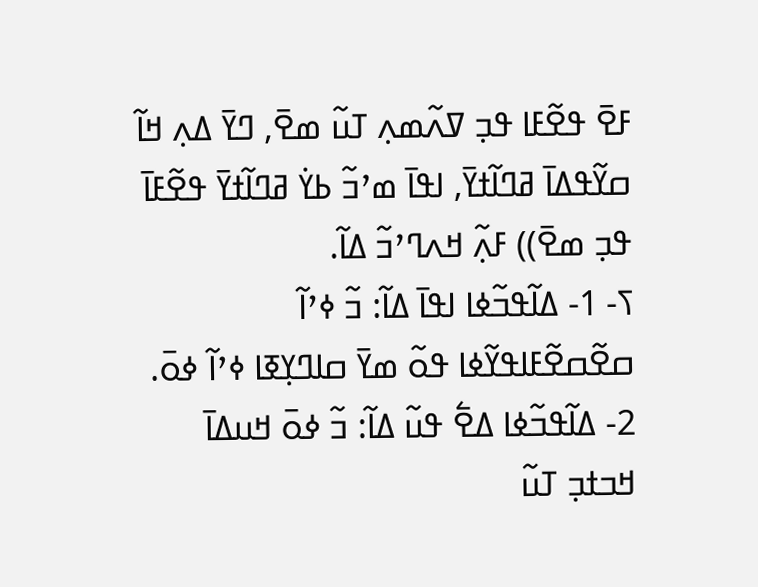ߓߐ߫ ߟߐ߬ߓߊ ߟߏ߲ ߜߍ߬ߘߍ߲ ߠߎ߬ ߘߐ߫, ߣߌ߫ ߡߍ߲ ߞߊ߬ ߛߌ߬ߟߡߊ߫ ߥߣߊ߬ߙߌ߫, ߊߟߊ߫ ߘߴߏ߬ ߕߌ߭ ߥߣߊ߬ߙߌ߫ ߟߐ߬ߓߊ߫ ߟߏ߲ ߘߐ߫)) ߓߍ߲߬ ߞߍߣߴߏ߬ ߡߊ߬.
ߖ- 1- ߡߊ߬ߟߏ߬ߦߊ ߊߟߊ߫ ߡߊ߬: ߏ߬ ߦߴߊ߬ ߛߐ߬ߛߐ߬ߓߊߟߌ߬ߦߊ ߟߋ߬ ߘߌ߫ ߛߊߣߌ߲ߧߊ ߦߴߊ߬ ߦߋ߫.
2- ߡߊ߬ߟߏ߬ߦߊ ߡߐ߱ ߟߎ߬ ߡߊ߬: ߏ߬ ߦߋ߫ ߞߎߡߊ߫ ߞߏߙߏ߲ ߠߎ߬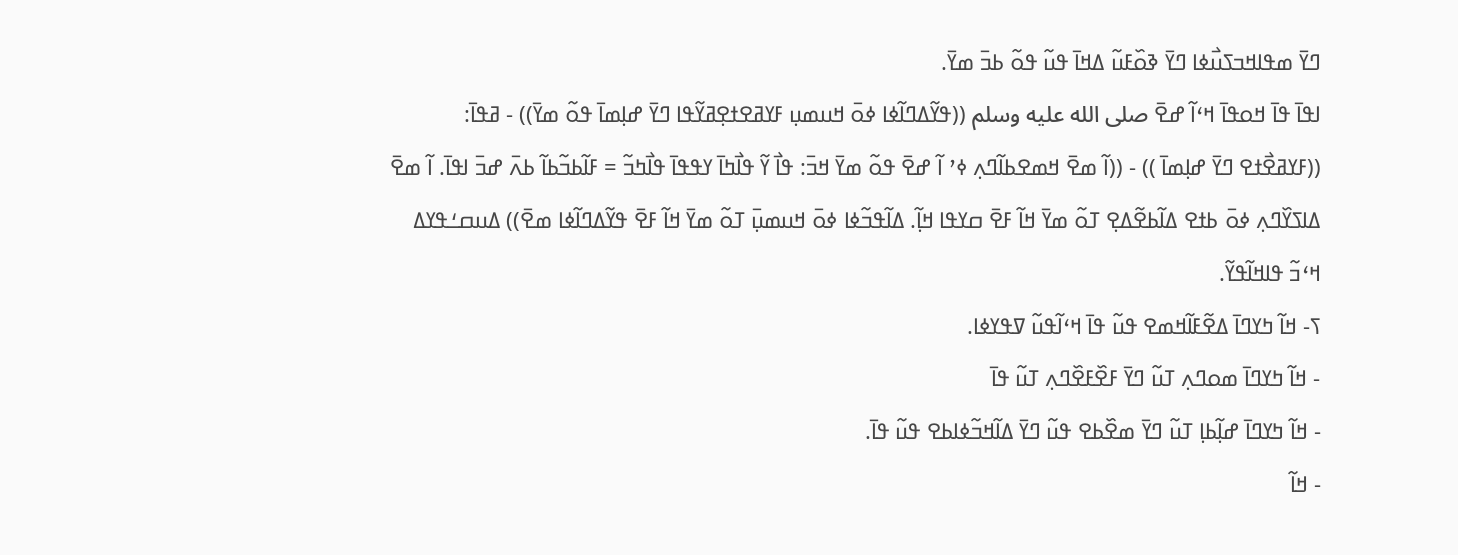ߣߌ߫ ߘߟߊߞߏߖߎ߯ߦߊ ߣߌ߫ ߢߋ߰ߓߎ߬ ߡߞߊ߫ ߟߎ߬ ߟߋ߬ ߕߏ߫ ߘߌ߫.
ߊߟߊ߫ ߟߊ߫ ߞߋߟߊ߫ ߞߵߊ߬ ߝߐ߫ صلى الله عليه وسلم ((ߟߌ߬ߡߣߊ߬ߦߊ ߦߋ߫ ߞߎߘߎ߲ ߓߌߥߐߙߐ߲ߥߌ߬ߟߊ ߣߌ߫ ߝߊ߲ߘߊ߫ ߟߋ߬ ߘߌ߫)) - ߥߟߊ߫: ((ߓߌߥߐ߯ߙߐ ߣߌ߫ ߝߊ߲ߘߊ߫ )) - ((ߊ߬ ߘߐ߫ ߞߘߐߕߊ߬ߣߍ߲ ߦߴ ߊ߬ ߝߐ߫ ߟߋ߬ ߘߌ߫ ߞߏ߫: ߟߊ߯ ߌ߬ ߟߊ߯ߤߊ߫ ߌߟߟߊ߫ ߟߊ߯ߤߏ߬ = ߓߊ߬ߕߏ߬ߕߊ߬ ߕߍ߫ ߝߏ߫ ߊߟߊ߫. ߊ߬ ߘߐ߫ ߡߊߖߌ߰ߣߍ߲ ߦߋ߫ ߕߙߐ ߡߊ߬ߕߐ߬ߡߐ߲ ߠߋ߬ ߘߌ߫ ߞߊ߬ ߓߐ߫ ߛߌߟߊ ߞߊ߲߬. ߡߊ߬ߟߏ߬ߦߊ ߦߋ߫ ߞߎߘߎ߲߫ ߠߋ߬ ߘߌ߫ ߞߊ߬ ߓߐ߫ ߟߌ߬ߡߣߊ߬ߦߊ ߘߐ߫)) ߡߎߛߑߟߌߡ ߞߵߏ߬ ߟߊߞߊ߬ߟߌ߬.
ߖ- ߞߊ߬ ߤߌߣߊ߫ ߡߐ߬ߓߊ߬ߞߘߐ ߟߎ߬ ߟߊ߫ ߞߵߊ߬ߟߎ߬ ߜߟߌߦߊ.
- ߞߊ߬ ߤߌߣߊ߫ ߘߋߣߍ߲ ߠߎ߬ ߣߌ߫ ߓߐ߰ߓߐ߰ߣߍ߲ ߠߎ߬ ߟߊ߫
- ߞߊ߬ ߤߌߣߊ߫ ߝߊ߲߬ߕߊ߲ ߠߎ߬ ߣߌ߫ ߘߐ߰ߕߐ ߟߎ߬ ߣߌ߫ ߡߊ߬ߞߏ߬ߦߊߕߐ ߟߎ߬ ߟߊ߫.
- ߞߊ߬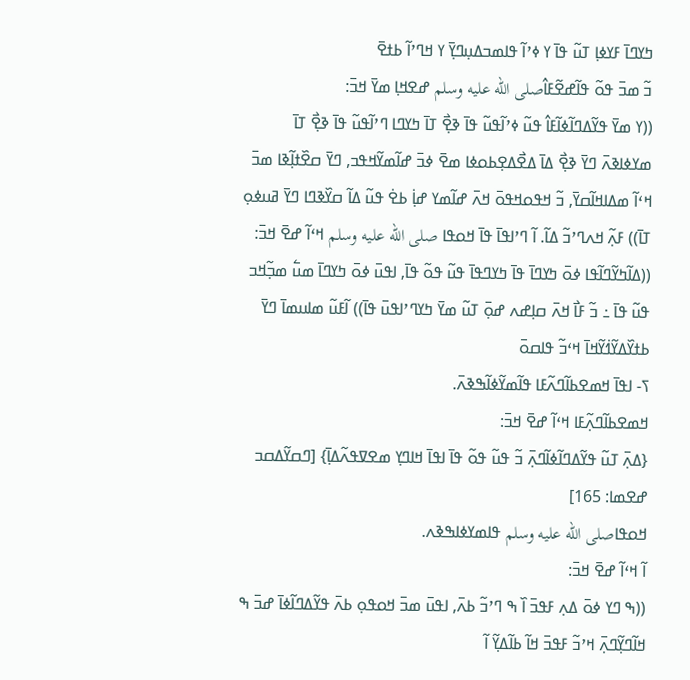ߤߌߣߊ߫ ߓߌߦߊ߲ ߠߎ߬ ߟߊ߫ ߌ ߦߴߊ߬ ߟߊߘߏߡߎ߲ߣߌ߲߫ ߌ ߞߣߴߊ߬ ߕߙߐ߫
ߏ߬ ߘߏ߫ ߟߋ߬ ߟߊ߬ߝߐ߬ߓߊ߮صلى الله عليه وسلم ߝߐߞߊ߲ ߘߌ߫ ߞߏ߫:
((ߌ ߘߌ߫ ߟߌ߬ߡߣߊ߬ߦߊ߬ߓߊ߮ ߟߎ߬ ߦߴߊ߬ߟߎ߬ ߟߊ߫ ߢߐ߲߯ ߠߊ߫ ߤߌߣߊ ߣߴߊ߬ߟߎ߬ ߟߊ߫ ߢߐ߲߯ ߠߊ߫ ߘߌߦߊߢߍ߫ ߣߌ߫ ߢߐ߲߯ ߡߊ߫ ߡߐ߯ߡߐ߲ߕߋߦߊ ߘߐ߫ ߦߏ߫ ߝߊ߬ߘߌ߬ߞߟߏ, ߣߌ߫ ߛߐ߰ߙߊ߲߬ߢߊ ߘߏ߫ ߞߵߊ߬ ߘߡߊߞߊ߬ߛߌ߫, ߏ߬ ߞߟߋߞߟߋ߫ ߞߍ߫ ߝߊ߬ߘߌ ߝߊ߲߭ ߕߐ߭ ߟߎ߬ ߡߊ߬ ߛߌ߰ߢߣߊ ߣߌ߫ ߥߎߦߋ߲ ߠߊ߫)) ߓߍ߲߬ ߞߍߣߴߏ߬ ߡߊ߬. ߊ߬ ߣߴߊߟߊ߫ ߟߊ߫ ߞߋߟߊ صلى الله عليه وسلم ߞߵߊ߬ ߝߐ߫ ߞߏ߫: ((ߡߊ߬ߤߌ߬ߣߊ߬ߟߊ ߦߋ߫ ߤߌߣߊ߫ ߟߊ߫ ߤߌߣߟߊ߫ ߟߎ߬ ߟߋ߬ ߟߊ߫, ߊߟߎ߫ ߦߋ߫ ߤߌߣߊ߫ ߘߎ߱ ߘߏ߲߬ߞߏ ߟߎ߬ ߟߊ߫ ߸ ߏ߬ ߓߊ߯ ߞߍ߫ ߛߊ߲ߝߍ ߝߋ߲߫ ߠߎ߬ ߘߌ߫ ߤߌߣߴߊߟߎ߫ ߟߊ߫)) ߊ߬ߓߎ߬ ߘߊߎߘߊ߫ ߣߌ߫ ߕߙߌ߰ߡߌ߬ߗ߭ߌ߬ߞߊ߫ ߞߵߏ߬ ߟߊߛߋ߫
ߖ- ߊߟߊ߫ ߞߘߐߕߊ߬ߣߍ߬ߓߊ ߟߊ߬ߘߌ߬ߦߊ߬ߒߢߍ߫.
ߞߘߐߕߊ߬ߣߍ߲߬ߓߊ ߞߵߊ߬ ߝߐ߫ ߞߏ߫:
{ߡߍ߲߫ ߠߎ߬ ߟߌ߬ߡߣߊ߬ߦߊ߬ߣߍ߲߫ ߏ߬ ߟߎ߬ ߟߋ߬ ߟߊ߫ ߊߟߊ߫ ߞߊߣߌ߲ ߘߐߜߟߍ߬ߡߊ߲߫} [ߣߛߌ߬ߡߛߏ ߝߐߘߊ: 165]
ߞߋߟߊصلى الله عليه وسلم ߟߊߘߌߦߊߒߢߍ.
ߊ߬ ߞߵߊ߬ ߝߐ߫ ߞߏ߫:
((ߒ ߣߌ ߦߋ߫ ߡߍ߲ ߓߟߏ߫ ߊ߰ ߒ ߣߴߏ߬ ߕߍ߫, ߊߟߎ߫ ߘߏ߫ ߞߋߟߋ߲ ߕߍ߫ ߟߌ߬ߡߣߊ߬ߦߊ߫ ߝߏ߫ ߒ ߞߊ߬ߣߌ߲߬ߣߍ߲߫ ߞߴߏ߬ ߓߟߏ߫ ߞߊ߬ ߕߊ߬ߡߌ߲߬ ߊ߬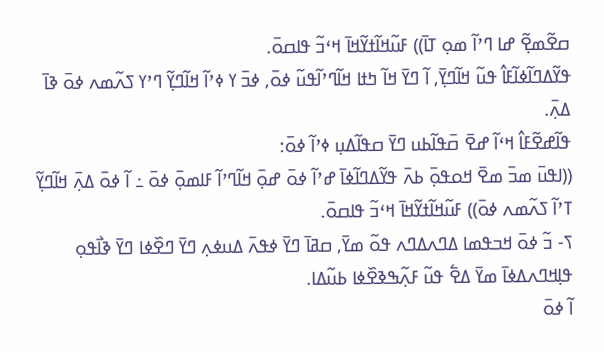ߛߐ߬ߘߐ߲߬ ߝߊ ߣߴߊ߬ ߘߋ߲ ߠߊ߫)) ߓߎ߬ߞߊ߬ߙߌ߬ߞߊ߫ ߞߵߏ߬ ߟߊߛߋ߫.
ߟߌ߬ߡߣߊ߬ߦߊ߬ߓߊ߮ ߟߎ߬ ߞߊ߬ߣߌ߲߫, ߊ߬ ߣߌ߫ ߞߊ߬ ߤߙߊ ߞߊ߬ߣߴߊ߬ߟߎ߬ ߦߋ߫, ߦߏ߫ ߌ ߦߴߊ߬ ߞߊ߬ߣߌ߲߬ ߣߴߌ ߖߍ߬ߘߍ ߦߋ߫ ߢߊ߫ ߡߍ߲߫.
ߟߊ߬ߝߐ߬ߓߊ߮ ߞߵߊ߬ ߝߐ߫ ߛ߫ߟߊ߬ߕߎ ߣߌ߫ ߛߟߊ߬ߡߎ߲ ߦߴߊ߬ ߦߋ߫:
((ߊߟߎ߫ ߘߏ߫ ߘߐ߫ ߞߋߟߋ߲߫ ߕߍ߫ ߟߌ߬ߡߣߊ߬ߦߊ߫ ߝߴߊ߬ ߦߋ߫ ߝߋ߲߫ ߞߊ߬ߣߴߊ߬ ߓߊߘߋ߲߫ ߦߋ߫ ߸ ߊ߬ ߦߋ߫ ߡߍ߲߫ ߞߊ߬ߣߌ߲߬ ߠߴߊ߬ ߖߍ߬ߘߍ ߦߋ߫)) ߓߎ߬ߞߊ߬ߙߌ߬ߞߊ߫ ߞߵߏ߬ ߟߊߛߋ߫.
ߖ- ߏ߬ ߦߋ߫ ߞߏߟߘߊ ߡߣߍߡߣߍ ߟߋ߬ ߘߌ߫, ߛߥߊ߫ ߣߌ߫ ߦߟߍ߫ ߡߎߦߍ߲ ߣߌ߫ ߣߐ߰ߦߊ ߣߌ߫ ߢߊ߯ߟߋ߲ ߟߊ߲ߞߣߍߡߦߊ߫ ߘߌ߫ ߡߐ߱ ߟߎ߬ ߓߍ߲߬ߒߢߐ߰ߦߊ ߕߎ߬ߡߊ.
ߊ߬ ߦߋ߫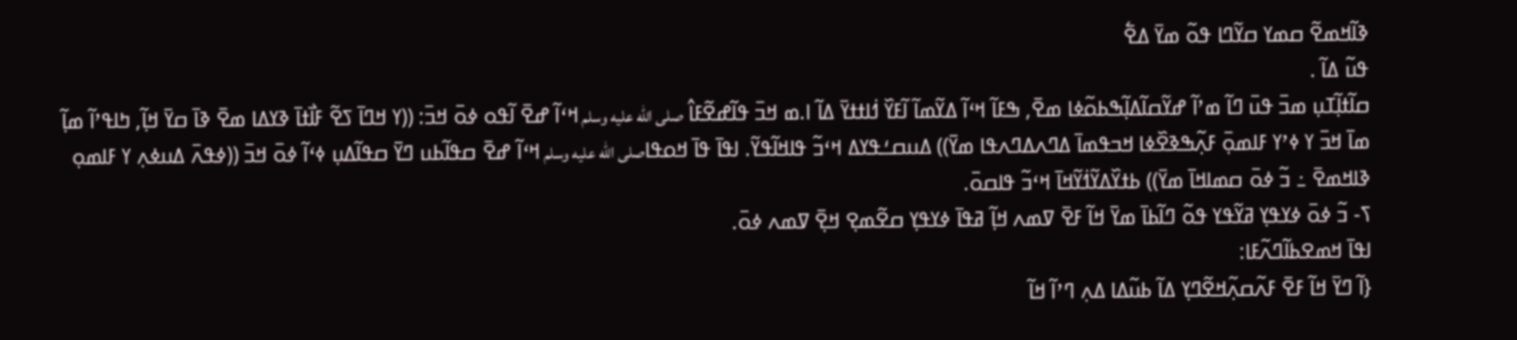ߢߊ߬ߞߘߐ߬ ߛߘߌ ߛߌ߬ߣߊ ߟߋ߬ ߘߌ߫ ߡߐ߱
ߟߎ߬ ߡߊ߬ .
ߛߊ߬ߙߊ߲߬ߠߎ߲ ߘߏ߫ ߟߎ߫ ߣߊ߬ ߘߴߊ߬ ߝߌ߬ߛߊ߬ߡߊ߲߬ߒߕߋ߬ߦߊ ߘߐ߫, ߒߓߊ߬ ߞߵߊ߬ ߡߌ߬ߘߊ߬ ߊ߬ߓߌ߰ ߗ߭ߊߙߙߌ߫ ߡߊ߬ ߊ.ߘ ߞߏ߫ ߟߊ߬ߝߐ߬ߓߊ߮ صلى الله عليه وسلم ߞߵߊ߬ ߝߐ߫ ߊ߬ߟߋ ߦߋ߫ ߞߏ߫: ((ߌ ߞߣߊ߫ ߖߐ߬ ߓߊ߯ߙߊ߫ ߢߌߡߊ ߘߐ߫ ߢߊ߫ ߛߌ߫ ߞߊ߲߬, ߤߊߟߴߊ߬ ߘߊ߲߬ ߘߊ߫ ߞߏ߫ ߌ ߦߴߌ ߓߊߘߋ߲߫ ߓߍ߲߬ߒߢߐ߰ߦߊ ߞߏߟߘߊ߫ ߡߣߍߡߣߍߟߊ ߘߌ߫)) ߡߎߛߑߟߌߡ ߞߵߏ߬ ߟߊߞߊ߬ߟߌ߬. ߊߟߊ߫ ߟߊ߫ ߞߋߟߊصلى الله عليه وسلم ߞߵߊ߬ ߝߐ߫ ߛߟߊ߬ߕߎ ߣߌ߫ ߛߟߊ߬ߡߎ߲ ߦߵߊ߬ ߦߋ߫ ߞߏ߫ ((ߦߟߍ߫ ߡߎߦߍ߲ ߌ ߓߊߘߋ߲ ߢߊߞߘߐ߫ ߸ ߏ߬ ߦߋ߫ ߛߘߊߞߊ߫ ߘߌ߫)) ߕߙߌ߰ߡߌ߬ߗ߭ߌ߬ߞߊ߫ ߞߵߏ߬ ߟߊߛߋ߫.
ߖ- ߏ߬ ߦߋ߫ ߦߌߟߌ߲ ߥߌ߬ߟߌ ߟߋ߬ ߣߊ߬ߕߊ߫ ߘߌ߫ ߞߊ߬ ߓߐ߫ ߜߘߍ ߞߊ߲߬ ߥߟߊ߫ ߦߌߟߌ߲ ߛߐ߬ߘߐ߲ ߞߐ߲߫ ߜߘߍ ߦߋ߫.
ߊߟߊ߫ ߞߘߐߕߊ߬ߣߍ߬ߓߊ:
{ߊ߬ ߣߌ߫ ߞߊ߬ ߓߐ߫ ߓߍ߬ߛߍ߲߬ߞߐ߬ߣߌ߲ ߡߊ߬ ߕߎ߬ߡߊ ߡߍ߲ ߣߴߊ߬ ߞߊ߬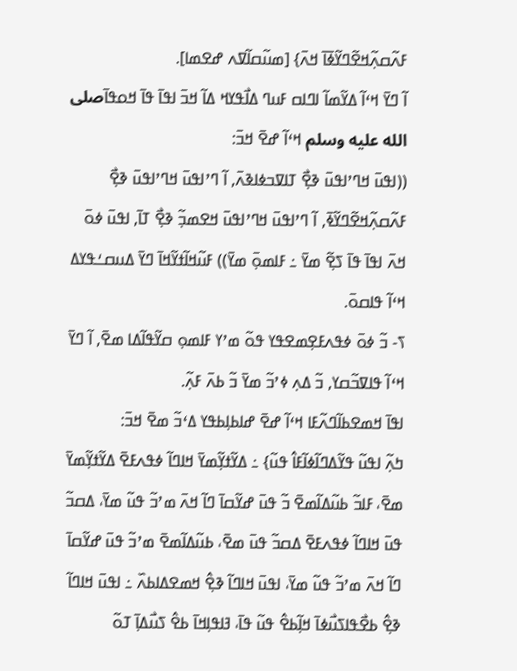ߓߍ߬ߛߍ߲߬ߞߐ߬ߣߌ߬ߦ߫ߊ߫ ߞߍ߫} [ߘߎ߬ߛߊ߬ߜߍ ߝߐߘߊ].
ߊ߬ ߣߌ߫ ߞߵߊ߬ ߡߌ߬ߘߊ߬ ߊߣߊߛ ߓߎߣ ߡߊ߯ߟߌߞ ߡߊ߬ ߞߏ߫ ߊߟߊ߫ ߟߊ߫ ߞߋߟߊ߫صلى الله عليه وسلم ߞߵߊ߬ ߝߐ߫ ߞߏ߫:
((ߊߟߎ߫ ߞߣߴߊߟߎ߫ ߢߐ߲߯ ߠߊߜߏߦߊߢߍ߫, ߊ߬ ߣߴߊߟߎ߫ ߞߣߴߊߟߎ߫ ߢߐ߲߯ ߓߍ߬ߛߍ߲߬ߞߐ߬ߣߌ߬ߦ߫, ߊ߬ ߣߴߊߟߎ߫ ߞߣߴߊߟߎ߫ ߞߐߘߏ߲߬ ߢߐ߲߯ ߠߊ߫, ߊߟߎ߫ ߦߋ߫ ߞߍ߫ ߊߟߊ߫ ߟߊ߫ ߖߐ߲߬ ߘߌ߫ ߸ ߓߊߘߋ߲߫ ߘߌ߫)) ߓߎ߬ߞߊ߬ߙߌ߬ߞߊ߫ ߣߌ߫ ߡߎߛߑߟߌߡ ߞߵߊ߬ ߟߊߛߋ߫.
ߖ- ߏ߬ ߦߋ߫ ߦߟߍߓߐ߲ߘߐߟߌ ߟߋ߬ ߘߴߌ ߓߊߘߋ߲ ߛߌ߬ߟߊ߬ߡߊ ߘߐ߫, ߊ߬ ߣߌ߫ ߞߵߊ߬ ߟߊߜߏ߬ߛߌ, ߏ߬ ߡߍ߲ ߦߴߏ߬ ߘߌ߫ ߏ߬ ߕߍ߫ ߓߍ߲߬.
ߊߟߊ߫ ߞߘߐߕߊ߬ߣߍ߬ߓߊ ߞߵߊ߬ ߝߐ߫ ߝߊߕߊ߲ߕߟߌ ߡߵߏ߬ ߘߐ߫ ߞߏ߫:
ߤߍ߲߬ ߊߟߎ߬ ߟߌ߬ߡߣߊ߬ߦߊ߬ߓߊ߮ ߟߎ߬} ߸ ߡߌ߬ߙߌ߲߬ߘߌ߫ ߞߊߣߊ߬ ߦߟߍߓߐ߫ ߡߌ߬ߙߌ߲߬ߘߌ߫ ߘߐ߫، ߓߊߏ߬ ߕߎ߬ߡߊ߬ߘߐ߫ ߏ߬ ߟߎ߫ ߝߌ߬ߛߊ߫ ߣߊ߬ ߞߍ߫ ߘߴߏ߬ ߟߎ߬ ߘߌ߫، ߡߛߏ߬ ߟߎ߫ ߞߊߣߊ߬ ߦߟߍߓߐ߫ ߡߛߏ߬ ߟߎ߫ ߘߐ߫، ߕߎ߬ߡߊ߬ߘߐ߫ ߘߴߏ߬ ߟߎ߫ ߝߌ߬ߛߊ߫ ߣߊ߬ ߞߍ߫ ߘߴߏ߬ ߟߎ߬ ߘߌ߫، ߊߟߎ߫ ߞߊߣߊ߬ ߢߐ߲߮ ߞߘߐߡߊߕߍ߰ ߸ ߊߟߎ߫ ߞߊߣߊ߬ ߢߐ߲߮ ߕߐ߯ߟߊߖߎ߯ߦߊ߫ ߞߊ߲߬ߕߐ߮ ߟߎ߬ ߟߊ߫، ߔߊߟߊ߲ߞߊ߫ ߕߐ߮ ߖߎ߯ߡߊ߲߫ ߠߋ߬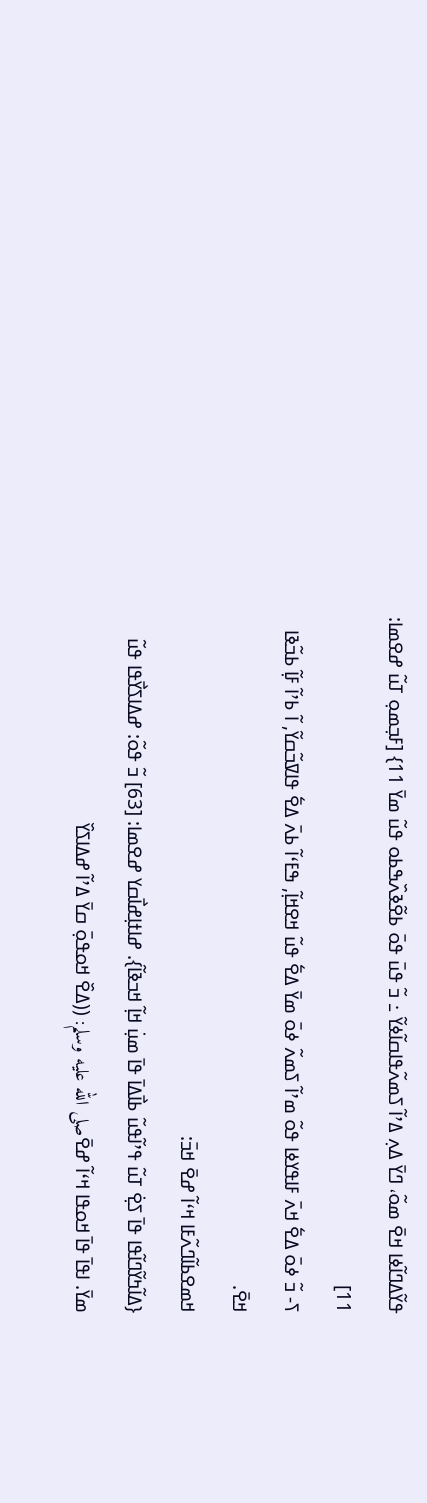ߟߌ߬ߡߣߊ߬ߦߊ ߞߐ߫ ߘߋ߬، ߣߌ߫ ߡߍ߲ ߡߴߊ߬ ߖߘߍ߬ߟߊߛߊ߬ߦߌ߬ ߸ ߏ߬ ߟߎ߫ ߟߋ߫ ߕߐ߬ߢߍ߰ߒߕߋ ߟߎ߬ ߘߌ߫ 11} [ߓߏ߲ߘߋ߲ ߠߎ߬ ߝߐߘߊ: 11]
ߖ- ߏ߬ ߦߋ߫ ߡߐ߱ ߞߍ߫ ߓߊߟߌߦߊ ߟߋ߬ ߘߴߊ߬ ߖߘߍ߬ ߦߋ߫ ߘߌ߫ ߡߐ߱ ߟߎ߬ ߞߐߞߊ߲߬, ߒߓߵߊ߬ ߕߍ߫ ߡߐ߱ ߟߊߜߏ߬ߛߌ߬, ߊ߬ ߕߴߊ߬ ߓߊ߲߬ ߕߏ߬ߢߊ ߞߐ߫.
ߞߘߐߕߊ߬ߣߍ߬ߓߊ ߞߵߊ߬ ߝߐ߫ ߞߏ߫:
{ߡߊ߬ߤߌ߬ߣߊ߬ߟߊ ߟߊ߫ ߖߐ߲߭ ߠߎ߬ ߟߴߊ߬ߟߎ߬ ߕߊ߯ߡߊ߫ ߟߊ߫ ߘߎ߲߭ ߞߊ߲߬ ߞߏߢߊ߬}. ߝߊߙߊ߲ߝߊ߯ߛߌ ߝߐߘߊ: [63] ߏ߬ ߟߋ߬: ߝߡߊߖߌ߯ߟߊ ߟߎ߬ ߘߌ߫. ߊߟߊ߫ ߟߊ߫ ߞߋߟߊ ߞߵߊ߬ ߝߐ߫صلى الله عليه وسلم: ((ߡߐ߰ ߞߋߟߋ߲߫ ߛߌ߫ ߡߴߊ߬ ߝߡߊߖߌ߰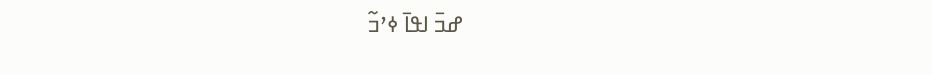ߝߏ߫ ߊߟߊ߫ ߦߴߏ߬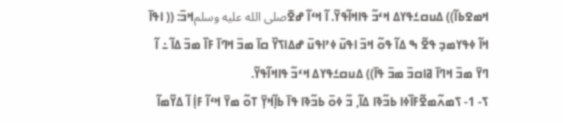ߞߘߐߕߊ߬)) ߡߎߛߑߟߌߡ ߞߵߏ߬ ߟߊߞߊ߬ߟߌ߬. ߊ߬ ߞߵߊ߬ ߝߐ߫صلى الله عليه وسلمߞߏ߫: (( ߊߟߊ߫ ߞߊ߬ ߦߟߌߘߏ߲ ߟߐ߬ ߒ ߡߊ߬ ߟߋ߬ ߞߏ߫ ߊߟߎ߫ ߦߴߊߟߎ߫ ߝߡߊߖߌ߰ ߛߊ߫ ߘߏ߫ ߞߣߊ߫ ߓߊ߰ ߘߏ߫ ߡߊ߬ ߸ ߊ߬ ߣߌ߫ ߘߏ߫ ߞߣߊ߫ ߥߊߛߏ߫ ߘߏ߫ ߟߊ߫)) ߡߎߛߑߟߌߡ ߞߵߏ߬ ߟߊߞߊ߬ߟߌ߬.
ߖ- 1- ߖߘߍ߬ߘߐ߬ߓߊ߰ߦߊ ߕߏ߬ߢߊ ߡߊ߬, ߏ߬ ߦߋ߫ ߕߏ߬ߢߊ ߟߊ߫ ߕߊ߲߬ߞߌ߲߫ ߠߋ߬ ߘߌ߫ ߞߵߊ߬ ߓߊ߲߭ ߊ߬ ߡߌ߬ߘߊ߬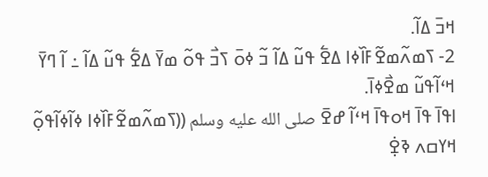ߞߏ߫ ߡߊ߬.
2- ߖߘߍ߬ߘߐ߬ߓߊ߰ߦߊ ߡߐ߱ ߟߎ߬ ߡߊ߬ ߏ߬ ߦߋ߫ ߖߏ߯ ߟߋ߬ ߘߌ߫ ߡߐ߱ ߟߎ߬ ߡߊ߬ ߸ ߊ߬ ߣߌ߫ ߞߵߊ߬ߟߎ߬ ߘߐ߯ߦߊ߫.
ߊߟߊ߫ ߟߊ߫ ߞߋߟߊ߫ ߞߵߊ߬ ߝߐ߫ صلى الله عليه وسلم ((ߖߘߍ߬ߘߐ߬ߓߊ߰ߦߊ ߦߊ߬ߦߊ߬ߟߋ߲߬ ߞߌߛߍ ߢߐ߲߭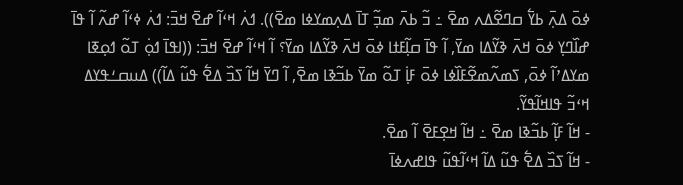ߦߋ߫ ߡߍ߲߫ ߕߌ߱ ߛߣߐ߬ߡߍ ߘߐ߫ ߸ ߏ߬ ߕߍ߫ ߘߏ߲߬ ߠߊ߫ ߡߍ߲ߘߌߦߊ ߘߐ߫)). ߗߍ߭ ߞߵߊ߬ ߝߐ߫ ߞߏ߫: ߗߍ߭ ߦߵߊ߬ ߝߍ߬ ߊ߬ ߟߊ߫ ߝߊ߰ߣߌ߲ ߦߋ߫ ߞߍ߫ ߢߌ߬ߡߊ ߘߌ߫, ߊ߬ ߟߊ߫ ߛߊ߲߬ߓߙߊ ߦߋ߫ ߞߍ߫ ߢߌ߬ߡߊ ߘߌ߫؟ ߊ߬ ߞߵߊ߬ ߝߐ߫ ߞߏ߫: ((ߊߟߊ߫ ߗߋ߲߭ ߠߋ߬ ߗߋ߲ߧߊ ߘߌߡߴߊ߬ ߦߋ߫, ߖߘߍ߬ߘߐ߬ߓߊ߰ߦߊ ߦߋ߫ ߓߊ߲߭ ߠߋ߬ ߘߌ߫ ߕߏ߬ߢߊ ߘߐ߫, ߊ߬ ߣߌ߫ ߞߊ߬ ߖߏ߰ ߡߐ߱ ߟߎ߬ ߡߊ߬)) ߡߎߛߑߟߌߡ ߞߵߏ߬ ߟߊߞߊ߬ߟߌ߬.
- ߞߊ߬ ߓߊ߲߬ ߕߏ߬ߢߊ ߘߐ߫ ߸ ߞߊ߬ ߞߐ߲ߓߐ߫ ߊ߬ ߘߐ߫.
- ߞߊ߬ ߖߏ߰ ߡߐ߱ ߟߎ߬ ߡߊ߬ ߞߵߊ߬ߟߎ߬ ߟߊߝߍߦߊ߫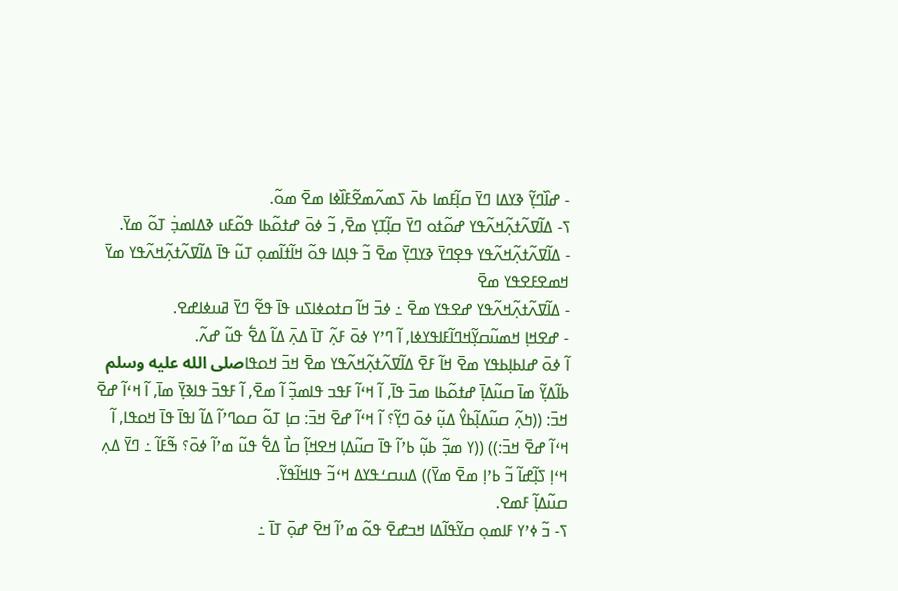- ߝߊ߰ߣߌ߲߬ ߢߌߡߊ ߣߌ߫ ߛߊ߲߬ߓߘߊ ߕߍ߫ ߖߘߍ߬ߘߐ߬ߓߊ߰ߦߊ ߘߐ߫ ߘߋ߬.
ߖ- ߡߊ߬ߜߍ߬ߙߍ߲߬ߞߍ߬ߟߌ ߝߋ߬ߙߋ ߣߌ߫ ߛߊ߲߬ߠߌ߲ ߘߐ߫, ߏ߬ ߦߋ߫ ߝߙߋ߬ߕߊ ߟߋ߬ߓߎ ߢߡߊߘߏ߲߭ ߠߋ߬ ߘߌ߫.
- ߡߊ߬ߜߍ߬ߙߍ߲߬ߞߍ߬ߟߌ ߟߐ߲ߣߌ߫ ߢߌߣߌ߲߫ ߘߐ߫ ߏ߬ ߟߊ߲ߡߊ ߟߋ߬ ߞߊ߬ߙߊ߬ߘߋ߲ ߠߎ߬ ߟߊ߫ ߡߊ߬ߜߍ߬ߙߍ߲߬ߞߍ߬ߟߌ ߘߌ߫ ߞߘߐߓߐߟߌ ߘߐ߫
- ߡߊ߬ߜߍ߬ߙߍ߲߬ߞߍ߬ߟߌ ߝߐߟߌ ߘߐ߫ ߸ ߦߏ߫ ߞߊ߬ ߛߙߋߦߊߖߎ ߟߊ߫ ߟߐ߬ ߣߌ߫ ߥߎߦߊߝߐ.
- ߝߐߞߊ߲ ߞߘߎ߬ߛߌ߲߬ߞߣߊ߬ߓߊߟߌߦߊ, ߊ߬ ߣߴߌ ߦߋ߫ ߓߍ߲߬ ߠߊ߫ ߡߍ߲߫ ߡߊ߬ ߡߐ߱ ߟߎ߬ ߝߍ߬.
ߊ߬ ߦߋ߫ ߝߊߕߊ߲ߕߟߌ ߘߐ߫ ߞߊ߬ ߓߐ߫ ߡߊ߬ߜߍ߬ߙߍ߲߬ߞߍ߬ߟߌ ߘߐ߫ ߞߏ߫ ߞߋߟߊصلى الله عليه وسلم ߕߊ߬ߡߌ߲߬ ߘߊ߫ ߛߎ߬ߡߊ߲߫ ߝߙߋ߬ߕߊ ߘߏ߫ ߟߊ߫, ߊ߬ ߞߵߊ߬ ߓߟߏ ߟߊߘߏ߲߬ ߊ߬ ߘߐ߫, ߊ߬ ߓߟߏ߫ ߟߊߢߌ߲߫ ߘߊ߫, ߊ߬ ߞߵߊ߬ ߝߐ߫ ߞߏ߫: ((ߤߍ߲߬ ߛߎ߬ߡߊ߲߬ߕߌ߮ ߡߎ߲߬ ߦߋ߫ ߣߌ߲߬؟ ߊ߬ ߞߵߊ߬ ߝߐ߫ ߞߏ߫: ߛߊ߲ ߠߋ߬ ߛߋߣߴߊ߬ ߡߊ߬ ߊߟߊ߫ ߟߊ߫ ߞߋߟߊ, ߊ߬ ߞߵߊ߬ ߝߐ߫ ߞߏ߫:)) ((ߌ ߘߏ߲߬ ߕߎ߲߬ ߕߴߊ߬ ߟߊ߫ ߛߎ߬ߡߊ߲ ߞߐߞߊ߲߬ ߛߊ߯ ߡߐ߱ ߟߎ߬ ߘߴߊ߬ ߦߋ߫؟ ߒ߬ߓߊ߬ ߸ ߣߌ߫ ߡߍ߲ ߞߵߊ߲ ߖߊ߲߬ߝߊ߬ ߏ߬ ߕߴߊ߲ ߘߐ߫ ߘߌ߫)) ߡߎߛߑߟߌߡ ߞߵߏ߬ ߟߊߞߊ߬ߟߌ߬.
ߛߎ߬ߡߊ߲߬ ߓߘߐ.
ߖ- ߏ߬ ߦߴߌ ߓߊߘߋ߲ ߛߌ߬ߟߊ߬ߡߊ ߞߏߝߐ߫ ߟߋ߬ ߘߴߊ߬ ߞߐ߫ ߝߋ߲߫ ߠߊ߫ ߸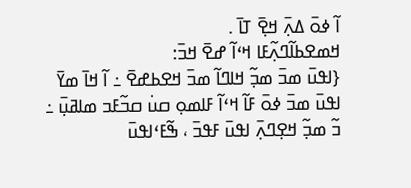ߊ߬ ߦߋ߫ ߡߍ߲߫ ߞߐ߲߫ ߠߊ߫ .
ߞߘߐߕߊ߬ߣߍ߲߬ߓߊ ߞߵߊ߬ ߝߐ߫ ߞߏ߫:
{ߊߟߎ߫ ߘߏ߫ ߘߏ߲߬ ߞߊߣߊ߬ ߘߏ߫ ߞߐߕߝߐ߫ ߸ ߊ߬ ߞߊ߫ ߘߌ߫ ߊߟߎ߫ ߘߏ߫ ߦߋ߫ ߓߊ߬ ߞߵߊ߬ ߓߊߘߋ߲ ߛߎ߭ ߛߏ߬ߓߏ ߘߊߥߎ߲߫ ߸ ߏ߬ ߘߏ߲߬ ߞߐ߲ߣߍ߲߫ ߊߟߎ߫ ߓߟߏ߫ ، ߒ߬ߓߵߊߟߎ߫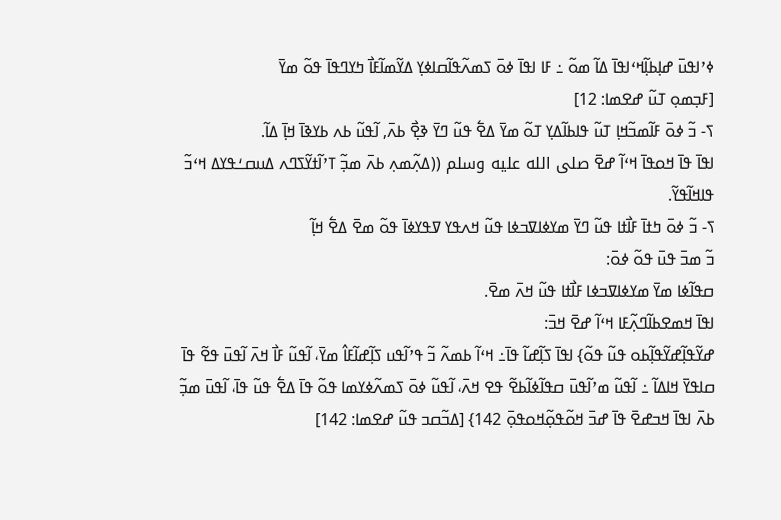ߦߴߊߟߎ߫ ߝߊ߲ߕߊ߲߬ߞߵߊߟߊ߫ ߡߊ߬ ߘߋ߬ ߸ ߓߊ ߊߟߊ߫ ߦߋ߫ ߖߘߍ߬ߟߊ߬ߛߊߦߌ߲ ߡߌ߬ߘߊ߬ߓߊ߯ ߤߌߣߟߊ߫ ߟߋ߬ ߘߌ߫
[ߓߏ߲ߘߋ߲ ߠߎ߬ ߝߐߘߊ: 12]
ߖ- ߏ߬ ߦߋ߫ ߓߊ߬ߘߏ߬ߞߊ߲ ߠߎ߬ ߟߊߕߊ߬ߡߌ߲ ߠߋ߬ ߘߌ߫ ߡߐ߱ ߟߎ߬ ߣߌ߫ ߢߐ߲߯ ߕߍ߫, ߊ߬ߟߎ߬ ߕߍ ߕߌߢߊ߫ ߞߊ߲߫ ߡߊ߬.
ߊߟߊ߫ ߟߊ߫ ߞߋߟߊ߫ ߞߵߊ߬ ߝߐ߫ صلى الله عليه وسلم ((ߡߍ߲߬ߘߍ߲ ߕߍ߫ ߘߏ߲߬ ߠߴߊ߬ߙߌ߬ߖߣߍ ߡߎߛߑߟߌߡ ߞߵߏ߬ ߟߊߞߊ߬ߟߌ߬.
ߖ- ߏ߬ ߦߋ߫ ߤߙߊ߫ ߓߊ߯ߙߊ ߟߎ߬ ߣߌ߫ ߘߌߦߊߜߏߦߊ ߟߎ߬ ߞߍߟߌ ߜߟߌߦߊ߫ ߟߋ߬ ߘߐ߫ ߡߐ߱ ߞߊ߲߬
ߏ߬ ߘߏ߫ ߟߎ߫ ߟߋ߬ ߦߋ߫:
ߛߟߊ߬ߦߊ ߘߌ߫ ߘߌߦߊߜߏߦߊ ߓߊ߯ߙߊ ߟߎ߬ ߞߍ߫ ߘߐ߫.
ߊߟߊ߫ ߞߘߐߕߊ߬ߣߍ߲߬ߓߊ ߞߵߊ߬ ߝߐ߫ ߞߏ߫:
ߝߌ߬ߟߊ߲߬ߝߌ߬ߟߊ߲߬ߕߋ ߟߎ߬ ߟߋ߬} ߊߟߊ߫ ߖߊ߲߬ߝߊ߬ ߟߊ߫߸ ߞߵߊ߬ ߕߘߍ߬ ߏ߬ ߟߴߊ߬ߟߎ ߖߊ߲߬ߝߊ߬ߓߊ߮ ߘߌ߫، ߊ߬ߟߎ߬ ߓߊ߯ ߞߍ߫ ߊ߬ߟߎ߫ ߟߐ߬ ߟߊ߫ ߛߊߟߌ߫ ߞߊߡߊ߬ ߸ ߊ߬ߟߎ߬ ߘߴߊ߬ߟߎ߫ ߛߟߊ߬ߦߊ߬ߕߐ߬ ߟߐ ߞߍ߫، ߊ߬ߟߎ߬ ߦߋ߫ ߖߘߍ߬ߦߌߘߊ ߟߋ߬ ߟߊ߫ ߡߐ߱ ߟߎ߬ ߟߊ߫، ߊ߬ߟߎ߫ ߘߏ߲߬ ߕߍ߫ ߊߟߊ߫ ߞߏߝߐ߫ ߟߊ߫ ߝߏ߫ ߞߋ߬ߟߋ߲߬ߞߋߟߋ߲߫ 142} [ߡߏ߬ߛߏ ߟߎ߬ ߝߐߘߊ: 142]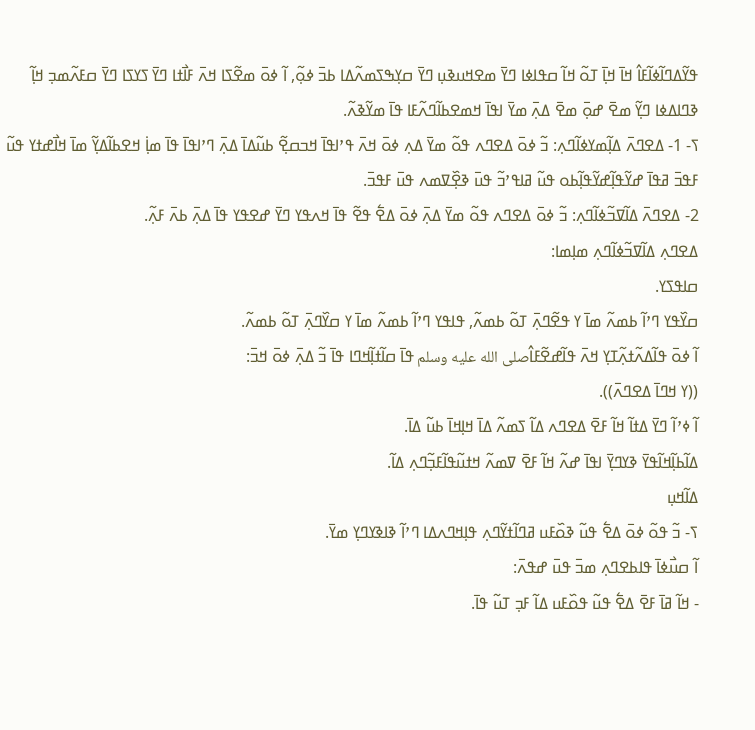ߟߌ߬ߡߣߊ߬ߦߊ߬ߓߊ߮ ߞߊ߫ ߞߊ߲߫ ߠߋ߬ ߞߊ߬ ߛߟߊߦߊ ߣߌ߫ ߘߐߞߎߢߎ߲ ߣߌ߫ ߛߌ߲ߒߖߘߍ߬ߡߊ ߕߏ߫ ߦߋ߲߬, ߊ߬ ߦߋ߫ ߘߐ߬ߖߊ ߞߍ߫ ߓߊ߯ߙߊ ߣߌ߫ ߖߌߖߊ ߣߌ߫ ߛߓߍ߬ߘߏ߲ ߞߊ߲߬ ߢߣߊߡߦߊ ߣߌ߲߬ ߘߐ߫ ߝߋ߲߫ ߘߐ߫ ߡߍ߲߫ ߘߌ߫ ߊߟߊ߫ ߞߘߐߕߊ߬ߣߍ߬ߓߊ ߟߊ߫ ߘߌ߬ߢߍ߬.
ߖ- 1- ߡߐߣߍ߫ ߡߊ߲߬ߘߌߦߊ߬ߣߍ߲: ߏ߬ ߦߋ߫ ߡߐߣߍ ߟߋ߬ ߘߌ߫ ߡߍ߲ ߦߋ߫ ߞߍ߫ ߟߴߊߟߊ߫ ߞߏߛߐ߲߬ ߕߎ߬ߡߊ߫ ߡߍ߲߫ ߣߴߊߟߊ߫ ߟߊ߫ ߘߊ߲߭ ߞߐߕߊ߬ߡߌ߲߬ ߘߊ߫ ߞߊ߯ߝߙߌ ߟߎ߬ ߓߟߏ߫ ߥߟߊ߫ ߝߌ߬ߟߊ߲߬ߝߌ߬ߟߊ߲߬ߕߋ ߟߎ߬ ߥߊߟߴߏ߬ ߟߎ߫ ߢߐ߲߰ߜߘߍ ߟߎ߫ ߓߟߏ߫.
2- ߡߐߣߍ߫ ߡߊ߬ߜߏ߬ߦߊ߬ߣߍ߲: ߏ߬ ߦߋ߫ ߡߐߣߍ ߟߋ߬ ߘߌ߫ ߡߍ߲߫ ߦߋ߫ ߡߐ߱ ߟߐ߬ ߟߊ߫ ߞߍߟߌ ߣߌ߫ ߝߐߟߌ ߟߊ߫ ߡߍ߲߫ ߕߍ߫ ߓߍ߲߬.
ߡߐߣߍ߲ ߡߊ߬ߜߏ߬ߦߊ߬ߣߍ߲ ߘߊ߲ߘߊ:
ߛߊߟߖߌ.
ߛߌ߰ߟߌ ߣߴߊ߬ ߕߘߍ߬ ߘߊ߫ ߌ ߟߐ߬ߣߍ߲߫ ߠߋ߬ ߕߘߍ߬, ߟߊߟߌ ߣߴߊ߬ ߕߘߍ߬ ߘߊ߫ ߌ ߛߌ߰ߣߍ߲߫ ߠߋ߬ ߕߘߍ߬.
ߊ߬ ߦߋ߫ ߟߊ߬ߡߍ߬ߙߍ߲߬ߠߌ߲ ߞߍ߫ ߟߊ߬ߝߐ߬ߓߊ߮صلى الله عليه وسلم ߟߊ߫ ߛߊ߬ߙߊ߲߬ߞߣߊ ߟߊ߫ ߏ߬ ߡߍ߲߫ ߦߋ߫ ߞߏ߫:
((ߌ ߞߣߊ߫ ߡߐߣߍ߫)).
ߊ߬ ߦߴߊ߬ ߣߌ߫ ߡߙߊ߬ ߞߊ߬ ߓߐ߫ ߡߐߣߍ ߡߊ߬ ߖߘߍ߬ ߡߊ߫ ߞߊ߲ߞߊ߫ ߕߎ߬ ߡߊ߫.
ߡߊ߬ߕߊ߲߬ߞߊ߬ߟߌ߫ ߢߌߣߌ߲߫ ߊߟߊ߫ ߝߍ߬ ߞߊ߬ ߓߐ߫ ߜߘߍ߬ ߞߙߎ߬ߟߊ߬ߓߏ߲߬ߣߍ߲ ߡߊ߬.
ߡߊ߬ߞߎ߲
ߖ- ߏ߬ ߟߋ߬ ߦߋ߫ ߡߐ߱ ߟߎ߬ ߢߋ߰ߓߎ ߥߣߊ߬ߙߌ߬ߣߍ߲ ߟߊ߲ߞߣߍߡߊ ߣߴߊ߬ ߢߊߢߌߣߌ߲ ߘߌ߫.
ߊ߬ ߛߎ߯ߦߊ߫ ߟߊߕߐߣߍ߲ ߘߏ߫ ߟߎ߫ ߝߟߍ߫:
- ߞߊ߬ ߥߊ߫ ߓߐ߫ ߡߐ߱ ߟߎ߬ ߟߋ߰ߓߎ ߡߊ߬ ߓߏ߲ ߠߎ߬ ߟߊ߫.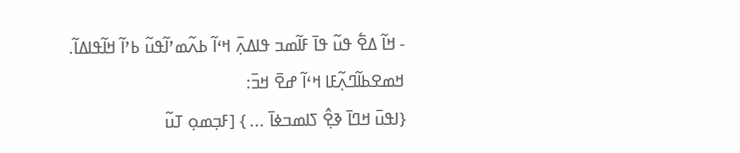- ߞߊ߬ ߡߐ߱ ߟߎ߬ ߟߊ߫ ߓߊ߬ߘߏ ߟߊߡߍ߲߫ ߞߵߊ߬ ߕߍ߬ߘߴߊ߬ߟߎ߬ ߕߴߊ߬ ߞߊ߬ߟߊߡߊ߬.
ߞߘߐߕߊ߬ߣߍ߲߬ߓߊ ߞߵߊ߬ ߝߐ߫ ߞߏ߫:
{ߊߟߎ߫ ߞߣߊ߫ ߢߐ߲߮ ߖߊߘߏߦߊ߫ ... } [ߓߏ߲ߘߋ߲ ߠߎ߬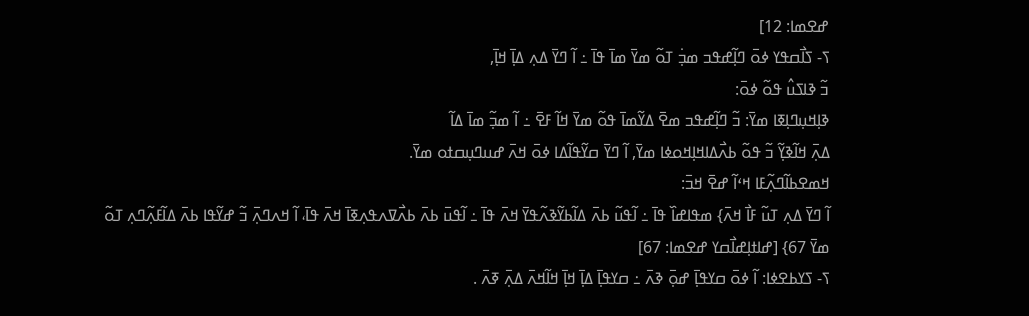ߝߐߘߊ: 12]
ߖ- ߖߊ߯ߛߟߌ ߦߋ߫ ߣߊ߲߬ߝߟߏ ߘߏ߲߭ ߠߋ߬ ߘߌ߫ ߘߊ߫ ߟߊ߫ ߸ ߊ߬ ߣߌ߫ ߡߍ߲ ߡߊ߲߫ ߞߊ߲߫,
ߏ߬ ߢߊߖߎ߮ ߟߋ߬ ߦߋ߫:
ߢߊ߲ߞߎ߲ߣߊ߲ߧߊ ߘߌ߫: ߏ߬ ߣߊ߲߬ߝߟߏ ߘߐ߫ ߡߌ߬ߘߊ߫ ߟߋ߬ ߘߌ߫ ߞߊ߬ ߓߐ߫ ߸ ߊ߬ ߘߏ߲߬ ߘߊ߫ ߡߊ߬
ߡߍ߲߫ ߞߊ߬ߢߌ߲߬ ߏ߬ ߟߋ߬ ߕߍ߯ߡߊߞߊ߲ߞߋߦߊ ߘߌ߫, ߊ߬ ߣߌ߫ ߛߌ߬ߟߊ߬ߡߊ ߦߋ߫ ߞߍ߫ ߝߎߣߎ߲ߛߙߋ ߘߌ߫.
ߞߘߐߕߊ߬ߣߍ߲߬ߓߊ ߞߵߊ߬ ߝߐ߫ ߞߏ߫:
ߊ߬ ߣߌ߫ ߡߍ߲ ߠߎ߬ ߓߊ߯ ߞߍ߫} ߘߟߊߝߊ߰ ߟߊ߫ ߸ ߊ߬ߟߎ߬ ߕߍ߫ ߡߊ߬ߕߌ߬ߢߍ߬ߟߌ߫ ߞߍ߫ ߟߊ߫ ߸ ߊ߬ߟߎ߫ ߕߍ߫ ߕߍ߯ߜߍߟߍ߲ߧߊ߫ ߞߍ߫ ߟߊ߫، ߊ߬ ߞߍߣߍ߲߫ ߏ߬ ߝߌ߬ߟߊ ߕߍ߫ ߡߊ߬ߓߍ߲߬ߣߍ߲ ߠߋ߬ ߘߌ߫ 67} [ߝߊߙߊ߲ߝߊ߯ߛߌ ߝߐߘߊ: 67]
ߖ- ߖߌߕߐߦߊ: ߊ߬ ߦߋ߫ ߛߌߟߊ߲߫ ߝߋ߲߫ ߢߍ߫ ߸ ߛߌߟߊ߲߫ ߡߊ߲߫ ߞߊ߲߫ ߞߊ߬ߞߍ߫ ߡߍ߲߫ ߧߍ߫ .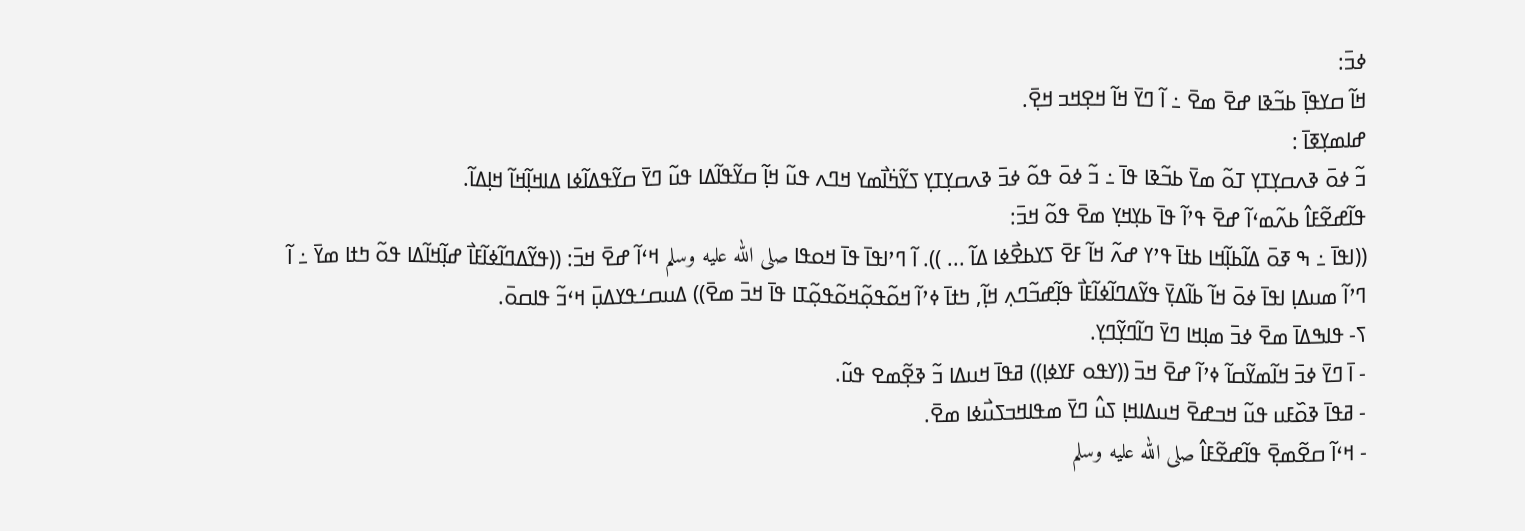ߦߏ߫:
ߞߊ߬ ߛߌߟߊ߲߫ ߕߏ߬ߢߊ ߝߐ߫ ߘߐ߫ ߸ ߊ߬ ߣߌ߫ ߞߊ߬ ߞߐ߲ߞߏ ߞߐ߲߫.
ߝߊߘߌ߲ߧߊ߫ :
ߏ߬ ߦߋ߫ ߢߍߛߌ߲ߠߌ߲ ߠߋ߬ ߘߌ߫ ߕߏ߬ߢߊ ߟߊ߫ ߸ ߏ߬ ߦߋ߫ ߟߋ߬ ߦߏ߫ ߢߍߛߌ߲ߠߌ߲ ߖߌ߬ߤ߭ߊ߯ߘߌ ߞߣߍ ߟߎ߬ ߞߊ߲߬ ߛߌ߬ߟߊ߬ߡߊ ߟߎ߬ ߣߌ߫ ߛߌ߬ߟߡߊ߬ߦߊ ߡߊߞߊ߲߬ߞߊ߬ ߞߊ߲ߡߊ߬.
ߟߊ߬ߝߐ߬ߓߊ߮ ߕߍ߬ߘߵߊ߬ ߝߐ߫ ߟߴߊ߬ ߟߊ߫ ߕߌ߲ߞߌ߲ ߘߐ߫ ߟߋ߬ ߞߏ߫:
((ߊߟߊ߫ ߸ ߒ ߧߋ߫ ߡߊ߬ߕߊ߲߬ߞߊ ߕߙߊ߫ ߟߴߌ ߝߍ߬ ߞߊ߬ ߓߐ߫ ߖߌߕߐ߯ߦߊ ߡߊ߬ ... )). ߊ߬ ߣߴߊߟߊ߫ ߟߊ߫ ߞߋߟߊ صلى الله عليه وسلم ߞߵߊ߬ ߝߐ߫ ߞߏ߫: ((ߟߌ߬ߡߣߊ߬ߦߊ߬ߓߊ߯ ߝߊ߲߬ߞߊ߬ߡߊ ߟߋ߬ ߤߙߊ ߘߌ߫ ߸ ߊ߬ ߣߴߊ߬ ߘߎߡߊ߲ ߊߟߊ߫ ߦߋ߫ ߞߊ߬ ߕߊ߬ߡߌ߲߫ ߟߌ߬ߡߣߊ߬ߦߊ߬ߓߊ߯ ߟߊ߲߬ߝߏ߬ߣߍ߲ ߞߊ߲߬, ߤߙߊ߫ ߦߴߊ߬ ߞߋ߬ߟߋ߲߬ߞߋ߬ߟߋ߲߬ߠߊ ߟߊ߫ ߞߏ߫ ߘߐ߫)) ߡߎߛߑߟߌߡߎ߲߫ ߞߵߏ߬ ߟߊߛߋ߫.
ߖ- ߟߊߒߡߊ߫ ߘߐ߫ ߦߏ߫ ߘߊ߲ߞߊ ߣߌ߫ ߣߊ߬ߣߌ߲߬ߣߌ߲.
- ߊ߫ ߣߌ߫ ߦߏ߫ ߞߊ߬ߘߌ߬ߛߊ߬ ߦߴߊ߬ ߝߐ߫ ߞߏ߫ ((ߌߟߋ ߓߌߦߊ߲)) ߥߟߊ߫ ߞߎߡߊ ߏ߬ ߢߐ߲߬ߘߐ ߟߎ߬.
- ߥߟߊ߫ ߢߋ߰ߓߎ ߟߎ߬ ߞߏߝߐ߫ ߞߎߡߊߞߊ߲ ߖߎ߮ ߣߌ߫ ߘߟߊߞߏߖߎ߯ߦߊ ߘߐ߫.
- ߞߵߊ߬ ߛߐ߬ߘߐ߲߫ ߟߊ߬ߝߐ߬ߓߊ߮ صلى الله عليه وسلم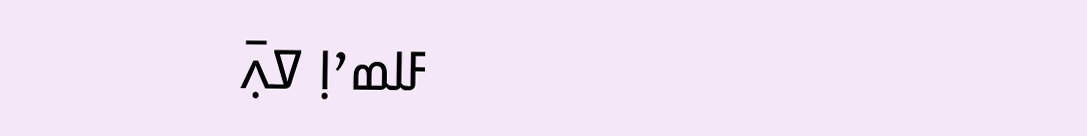ߓߊߘߴߊ߲ ߜߍ߲߫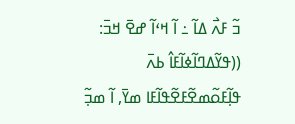ߏ߬ ߓߍ߯ ߡߊ߬ ߸ ߊ߬ ߞߵߊ߬ ߝߐ߫ ߞߏ߫: ((ߟߌ߬ߡߣߊ߬ߦߊ߬ߓߊ߮ ߕߍ߫ ߟߊ߲߬ߓߋ߬ߘߐ߬ߓߐ߬ߟߊ߬ߓߊ ߘߌ߫, ߊ߬ ߘߏ߲߬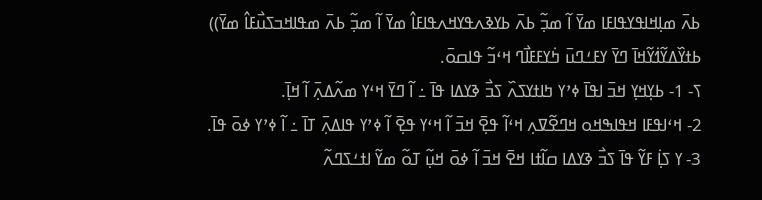ߕߍ߫ ߘߊ߲ߞߊߟߌߟߊߓߊ ߘߌ߫ ߊ߬ ߘߏ߲߬ ߕߍ߫ ߕߌߢߍߟߌߞߍߟߊߓߊ߮ ߘߌ߫ ߊ߬ ߘߏ߲߬ ߕߍ߫ ߘߟߊߞߏߖߎ߯ߓߊ߮ ߘߌ߫)) ߕߙߌ߰ߡߌ߬ߗ߭ߌ߬ߞߊ߫ ߣߌ߫ ߌߓߑߣߎ߫ ߤ߭ߌߓߓߊ߯ߣ ߞߵߏ߬ ߟߊߛߋ߫.
ߖ- 1- ߕߌ߲ߞߌ߲ ߞߏ߫ ߊߟߊ߫ ߦߴߌ ߤߊߙߌߖߍ߰ ߖߏ߯ ߢߌߡߊ ߟߊ߫ ߸ ߊ߬ ߣߌ߫ ߞߵߌ ߘߍ߬ߡߍ߲߫ ߊ߬ ߞߊ߲߫.
2- ߞߵߊߟߓߊ ߞߟߊߒߞߋ ߞߣߐ߬ߜߍ߲ ߞߵߊ߬ ߟߐ߲߫ ߞߏ߫ ߊ߬ ߞߵߌ ߟߐ߲߫ ߊ߬ ߦߴߌ ߟߊߡߍ߲߫ ߠߊ߫ ߸ ߊ߬ ߦߴߌ ߦߋ߫ ߟߊ߫.
3- ߌ ߖߊ߲߭ ߓߌ߬ ߟߊ߫ ߖߏ߯ ߢߌߡߊ ߛߊ߬ߙߊ ߞߐ߫ ߞߏ߫ ߊ߬ ߦߋ߫ ߞߎ߲߬ ߠߋ߬ ߘߌ߬ ߊߙߑߖߣߍ߬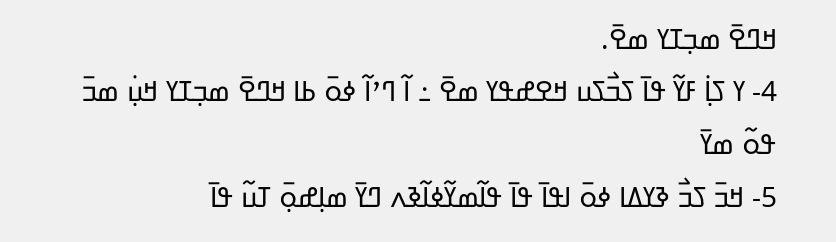ߞߣߐ߫ ߘߏ߲ߠߌ ߘߐ߫.
4- ߌ ߖߊ߲߭ ߓߌ߬ ߟߊ߫ ߖߏ߯ߖߎ ߞߐߝߟߌ ߘߐ߫ ߸ ߊ߬ ߣߴߊ߬ ߦߋ߫ ߕߊ ߞߣߐ߫ ߘߏ߲ߠߌ ߞߎ߲߭ ߘߏ߫ ߟߋ߬ ߘߌ߫
5- ߞߏ߫ ߖߏ߯ ߢߌߡߊ ߦߋ߫ ߊߟߊ߫ ߟߊ߫ ߟߊ߬ߘߌ߬ߦߊ߬ߢߍ ߣߌ߫ ߘߊ߲ߝߋ߲߫ ߠߎ߬ ߟߊ߫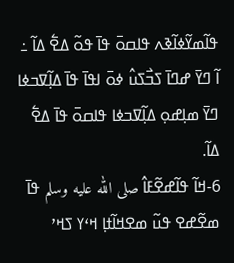ߟߊ߬ߘߌ߬ߦߊ߬ߢߍ ߟߊߛߋ߫ ߟߊ߫ ߟߋ߬ ߡߐ߱ ߡߊ߬ ߸ ߊ߬ ߣߌ߫ ߝߣߊ߫ ߖߏ߯ߖߎ߮ ߦߋ߫ ߊߟߊ߫ ߟߊ߫ ߡߊ߲߬ߜߏߦߊ ߣߌ߫ ߘߊ߲ߝߋ߲ ߡߊ߲߬ߜߏߦߊ ߟߊߛߋ߫ ߟߊ߫ ߡߐ߱ ߡߊ߬.
6-ߞߊ߬ ߟߊ߬ߝߐ߬ߓߊ߮ صلى الله عليه وسلم ߟߊ߫ ߘߐ߬ߝߐ ߟߎ߬ ߘߐߞߊ߬ߙߊ߲ ߞߵߌ ߖߞߴ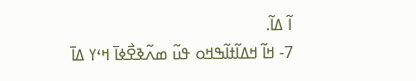ߊ߬ ߡߊ߬.
7- ߞߊ߬ ߞߡߊ߬ߙߊ߬ߒߞߋ ߟߎ߬ ߘߍ߬ߢߐ߯ߦߊ߫ ߞߵߌ ߡߊ߫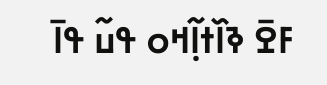ߓߐ߫ ߢߊ߰ߙߊ߲߬ߞߋ ߟߎ߬ ߟߊ߫